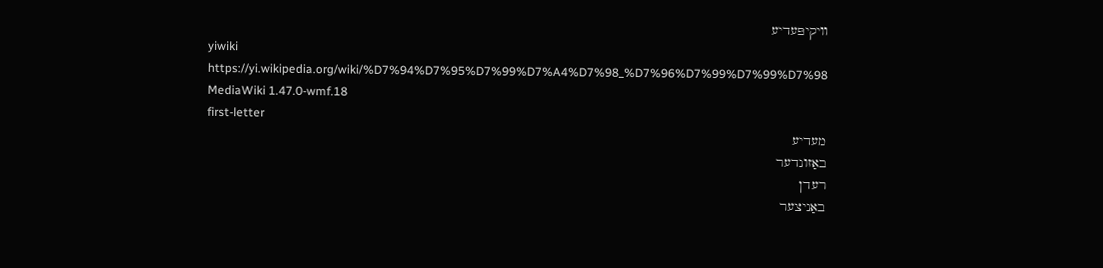װיקיפּעדיע
yiwiki
https://yi.wikipedia.org/wiki/%D7%94%D7%95%D7%99%D7%A4%D7%98_%D7%96%D7%99%D7%99%D7%98
MediaWiki 1.47.0-wmf.18
first-letter
מעדיע
באַזונדער
רעדן
באַניצער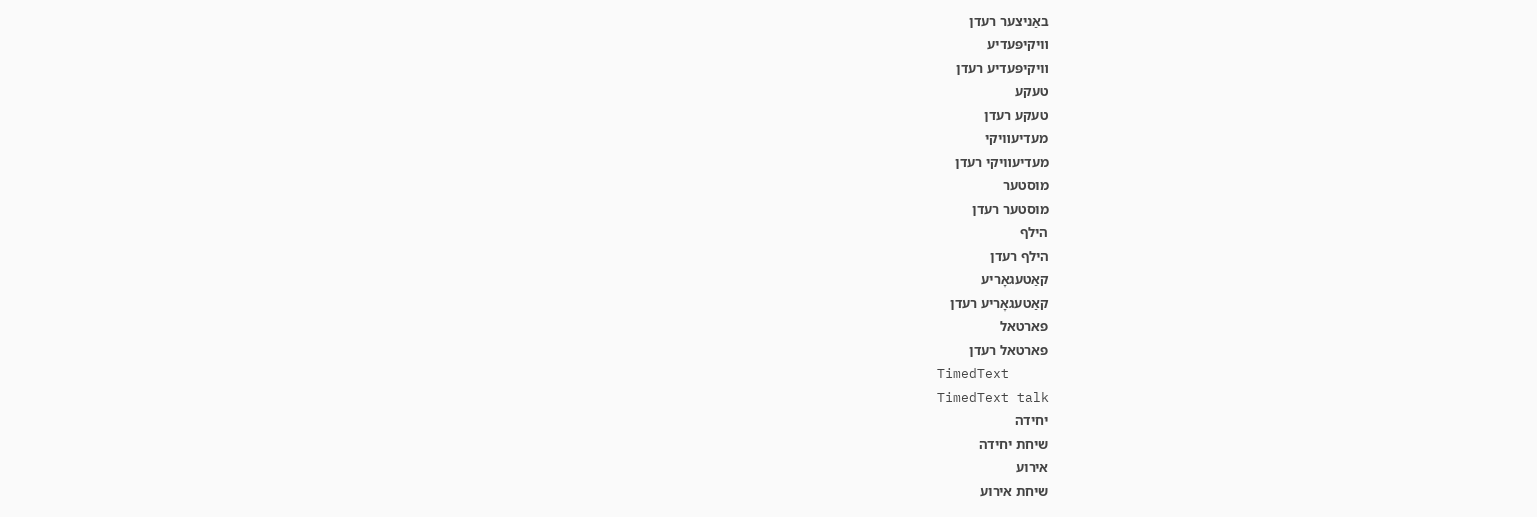באַניצער רעדן
װיקיפּעדיע
װיקיפּעדיע רעדן
טעקע
טעקע רעדן
מעדיעװיקי
מעדיעװיקי רעדן
מוסטער
מוסטער רעדן
הילף
הילף רעדן
קאַטעגאָריע
קאַטעגאָריע רעדן
פארטאל
פארטאל רעדן
TimedText
TimedText talk
יחידה
שיחת יחידה
אירוע
שיחת אירוע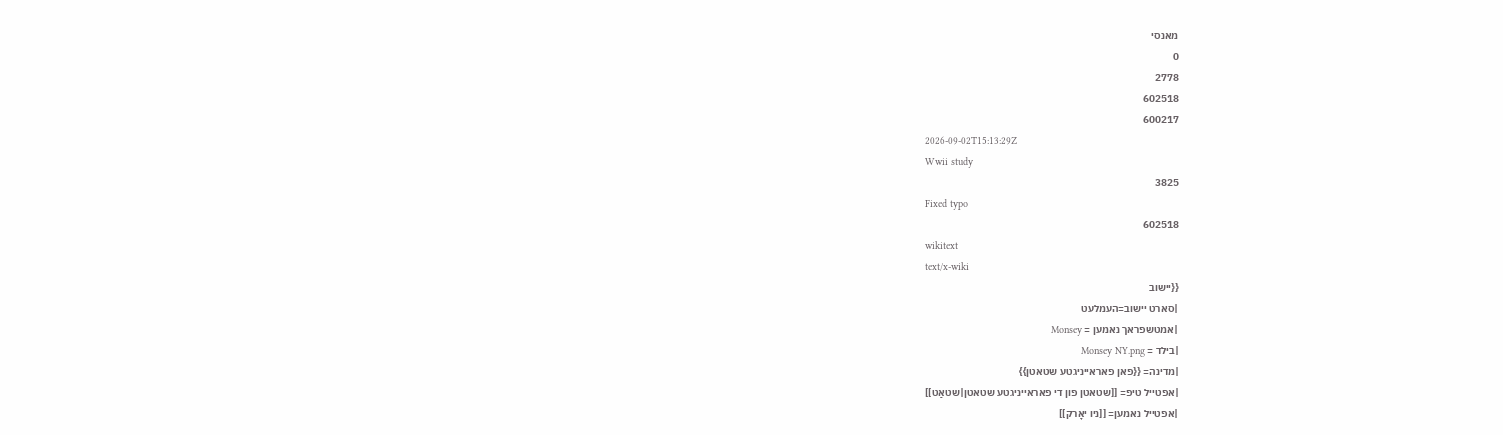מאנסי
0
2778
602518
600217
2026-09-02T15:13:29Z
Wwii study
3825
Fixed typo
602518
wikitext
text/x-wiki
{{יישוב
|סארט יישוב=העמלעט
|אמטשפראך נאמען = Monsey
|בילד = Monsey NY.png
|מדינה= {{פאן פאראייניגטע שטאטן}}
|אפטייל טיפ= [[שטאטן פון די פאראייניגטע שטאטן|שטאַט]]
|אפטייל נאמען= [[ניו יאָרק]]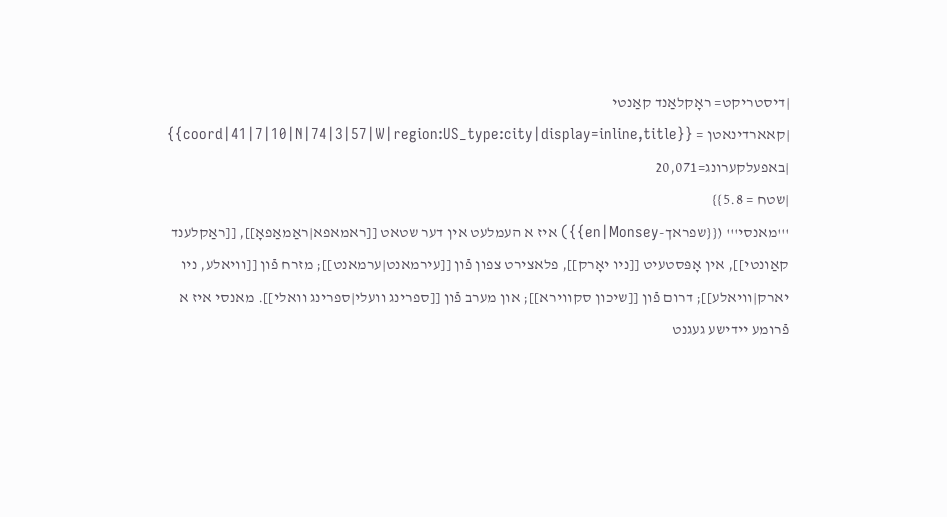|דיסטריקט= ראָקלאַנד קאַנטי
|קאארדינאטן = {{coord|41|7|10|N|74|3|57|W|region:US_type:city|display=inline,title}}
|באפעלקערונג=20,071
|שטח = 5.8}}
'''מאנסי''' ({{שפראך-en|Monsey}}) איז א העמלעט אין דער שטאט [[ראמאפא|ראַמאַפאָ]], [[ראַקלענד קאַונטי]], אין אָפּסטעיט [[ניו יאָרק]], פלאצירט צפון פֿון [[עירמאנט|ערמאנט]]; מזרח פֿון [[וויאלע, ניו יארק|וויאלע]]; דרום פֿון [[שיכון סקווירא]]; און מערב פֿון [[ספרינג וועלי|ספרינג וואלי]]. מאנסי איז א פֿרומע יידישע געגנט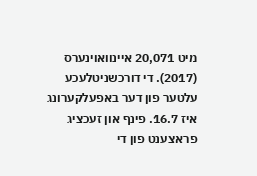מיט 20,071 איינוואוינערס (2017). די דורכשניטלעכע עלטער פון דער באפעלקערונג איז 16.7. פינף און זעכציג פראצענט פון די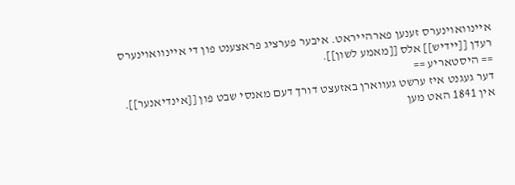איינוואוינערס זענען פארהייראט. איבער פערציג פראצענט פון די איינוואוינערס רעדן [[יידיש]] אלס [[מאמע לשון]].
== היסטאריע ==
דער געגנט איז ערשט געווארן באזעצט דורך דעם מאנסי שבט פון [[אינדיאנער]].
אין 1841 האט מען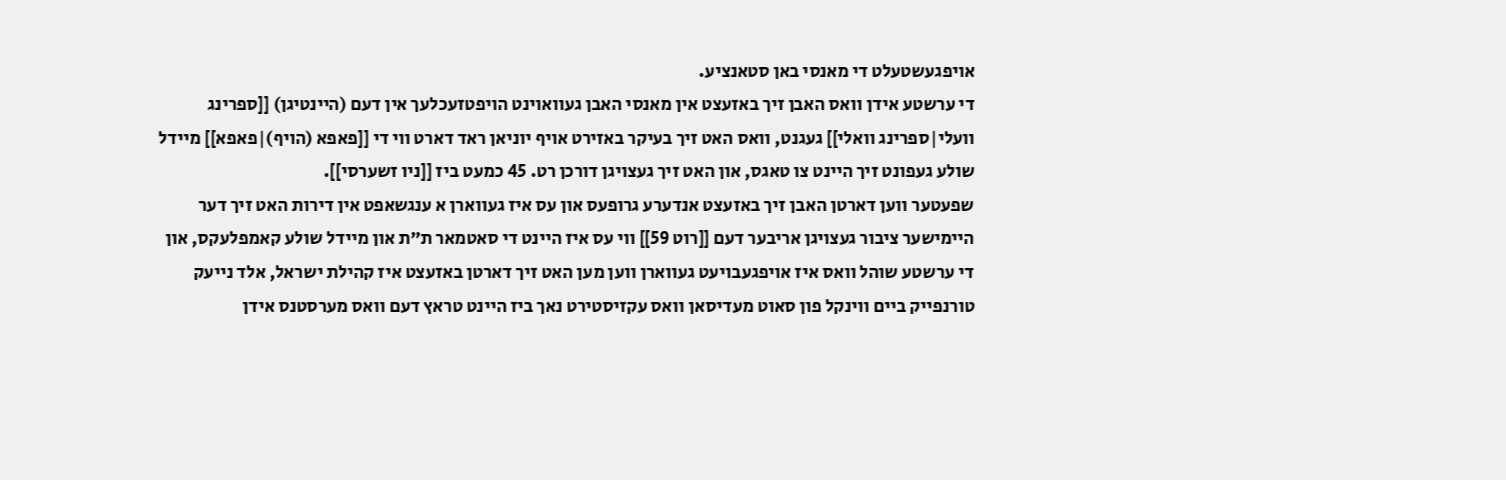אויפגעשטעלט די מאנסי באן סטאנציע.
די ערשטע אידן וואס האבן זיך באזעצט אין מאנסי האבן געוואוינט הויפטזעכלעך אין דעם (היינטיגן) [[ספרינג וועלי|ספרינג וואלי]] געגנט, וואס האט זיך בעיקר באזירט אויף יוניאן ראד דארט ווי די [[פאפא (הויף)|פאפא]] מיידל שולע געפונט זיך היינט צו טאגס, און האט זיך געצויגן דורכן רט. 45 כמעט ביז [[ניו זשערסי]].
שפעטער ווען דארטן האבן זיך באזעצט אנדערע גרופעס און עס איז געווארן א ענגשאפט אין דירות האט זיך דער היימישער ציבור געצויגן אריבער דעם [[רוט 59]] ווי עס איז היינט די סאטמאר ת״ת און מיידל שולע קאמפלעקס, און די ערשטע שוהל וואס איז אויפגעבויעט געווארן ווען מען האט זיך דארטן באזעצט איז קהילת ישראל, אלד נייעק טורנפייק ביים ווינקל פון סאוט מעדיסאן וואס עקזיסטירט נאך ביז היינט טראץ דעם וואס מערסטנס אידן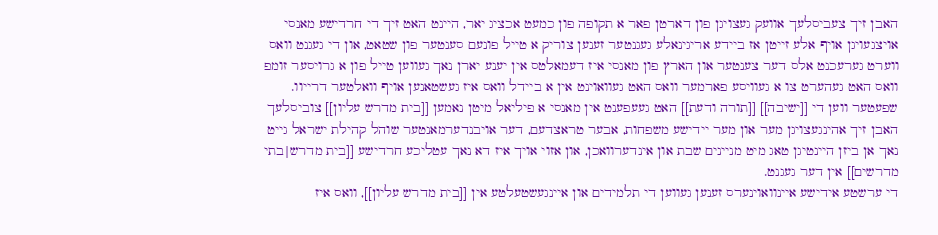האבן זיך צעביסלעך אוועק געצויגן פון דארטן פאר א תקופה פון כמעט אכציג יאר, היינט האט זיך די חרדישע מאנסי אויצגעויגן אויף אלע זייטן אז ביידע אריגינאלע געגנטער זענען צוריק א טייל פונעם סענטער פון שטאט, און די געגנט וואס ווערט גערעכנט אלס דער צענטער און הארץ פון מאנסי איז דעמאלטס אין יענע יארן נאך געווען טייל פון א גרויסער זומפ וואס האט געהערט צו א געוויסע פארמער וואס האט געוואוינט אין א ביידל וואס איז געשטאנען אויף וואלטער דרייוו.
שפעטער ווען די [[ישיבה]] [[תורה ודעת]] האט געעפענט אין מאנסי א פיליאל מיטן נאמען [[בית מדרש עליון]] צוביסלעך האבן זיך אהינגעצויגן מער און מער יידישע משפחות, אבער טראצדעם, דער אויבנדערמאנטער שוהל קהילת ישראל גייט נאך אן ביזן היינטיגן טאג מיט מניינים שבת און אינדערוואכן, און אזוי אויך איז דא נאך עטליכע חרדישע [[בית מדרש|בתי מדרשים]] אין דער געגנט.
די ערשטע אידישע איינוואוינערס זענען געווען די תלמידים און איינגעשטעלטע אין [[בית מדרש עליון]], וואס איז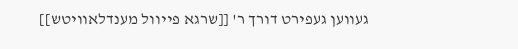געווען געפירט דורך ר' [[שרגא פייוול מענדלאוויטש]]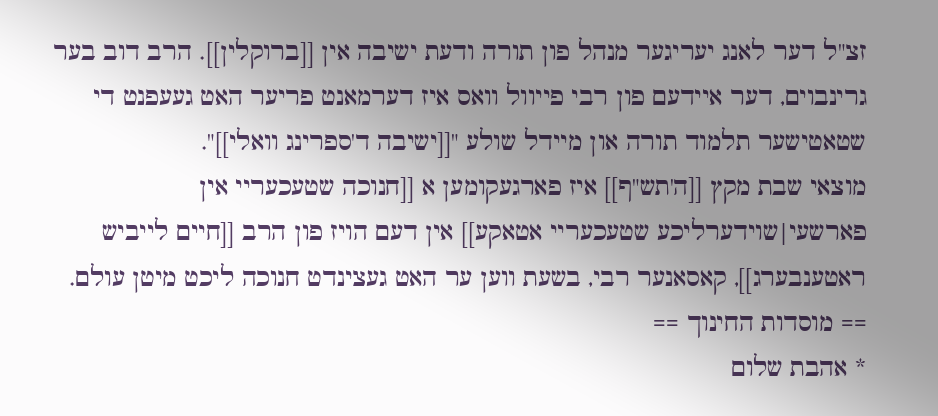זצ"ל דער לאנג יעריגער מנהל פון תורה ודעת ישיבה אין [[ברוקלין]]. הרב דוב בער גרינבוים, דער איידעם פון רבי פייוול וואס איז דערמאנט פריער האט געעפנט די שטאטישער תלמוד תורה און מיידל שולע "[[ישיבה ד'ספרינג וואלי]]".
מוצאי שבת מקץ [[ה'תש"ף]] איז פארגעקומען א [[חנוכה שטעכעריי אין פארשעי|שוידערליכע שטעכעריי אטאקע]] אין דעם הויז פון הרב [[חיים לייביש ראטענבערג]], קאסאנער רבי, בשעת ווען ער האט געצינדט חנוכה ליכט מיטן עולם.
== מוסדות החינוך ==
* אהבת שלום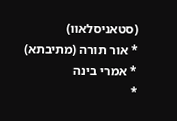(סטאניסלאוו)
* אור תורה (מתיבתא)
* אמרי בינה
*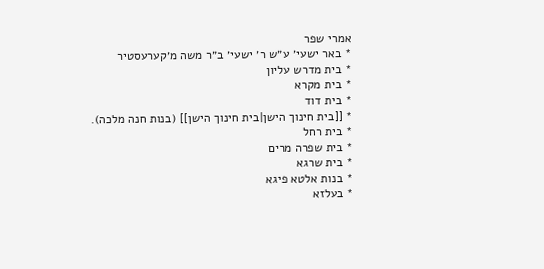אמרי שפר
* באר ישעי׳ ע״ש ר׳ ישעי׳ ב״ר משה מ׳קערעסטיר
* בית מדרש עליון
* בית מקרא
* בית דוד
* [[בית חינוך הישן|בית חינוך הישן]] (בנות חנה מלכה).
* בית רחל
* בית שפרה מרים
* בית שרגא
* בנות אלטא פיגא
* בעלזא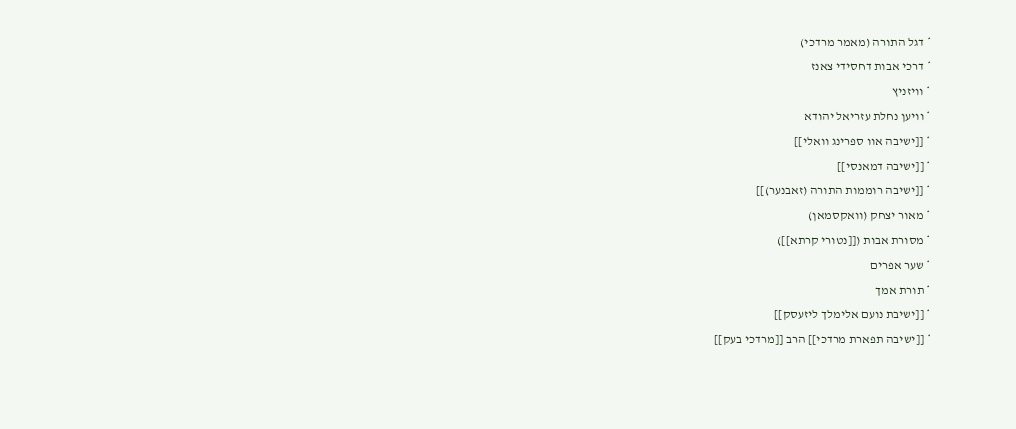* דגל התורה (מאמר מרדכי)
* דרכי אבות דחסידי צאנז
* וויזניץ
* וויען נחלת עזריאל יהודא
* [[ישיבה אוו ספרינג וואלי]]
* [[ישיבה דמאנסי]]
* [[ישיבה רוממות התורה (זאבנער)]]
* מאור יצחק (וואקסמאן)
* מסורת אבות ([[נטורי קרתא]])
* שער אפרים
* תורת אמך
* [[ישיבת נועם אלימלך ליזעסק]]
* [[ישיבה תפארת מרדכי]] הרב [[מרדכי בעק]]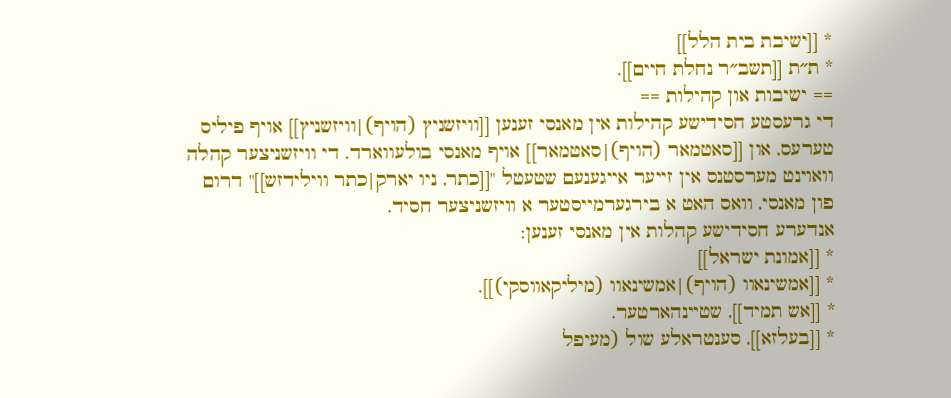* [[ישיבת בית הלל]]
* ת״ת [[תשב״ר נחלת חיים]].
== ישיבות און קהילות ==
די גרעסטע חסידישע קהילות אין מאנסי זענען [[וויזשניץ (הויף)|וויזשניץ]] אויף פיליס טערעס, און [[סאטמאר (הויף)|סאטמאר]] אויף מאנסי בולעווארד. די וויזשניצער קהלה וואוינט מערסטנס אין זייער אייגענעם שטעטל "[[כתר, ניו יארק|כתר ווילידזש]]" דרום פון מאנסי, וואס האט א בירגערמייסטער א וויזשניצער חסיד.
אנדערע חסידישע קהלות אין מאנסי זענען:
* [[אמונת ישראל]]
* [[אמשינאוו (הויף)|אמשינאוו (מיליקאווסקי)]].
* [[אש תמיד]], שטיינהארטער.
* [[בעלזא]], סענטראלע שול (מעיפל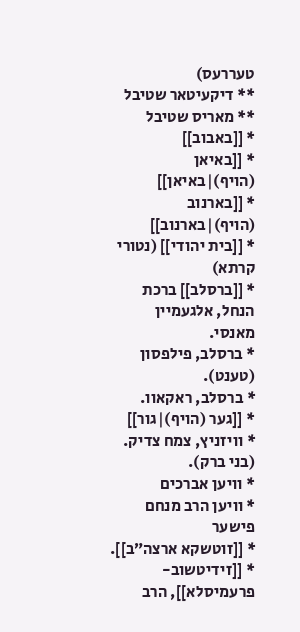טעררעס)
** דיקעיטאר שטיבל
** מאריס שטיבל
* [[באבוב]]
* [[באיאן (הויף)|באיאן]]
* [[בארנוב (הויף)|בארנוב]]
* [[בית יהודי]] (נטורי קרתא)
* [[ברסלב]] ברכת הנחל, אלגעמיין מאנסי.
* ברסלב, פילפסון (טענט).
* ברסלב, ראקאוו.
* [[גער (הויף)|גור]]
* וויזניץ, צמח צדיק. (בני ברק).
* וויען אברכים
* וויען הרב מנחם פישער
* [[זוטשקא ארצה״ב]].
* [[זידיטשוב-פרעמיסלא]], הרב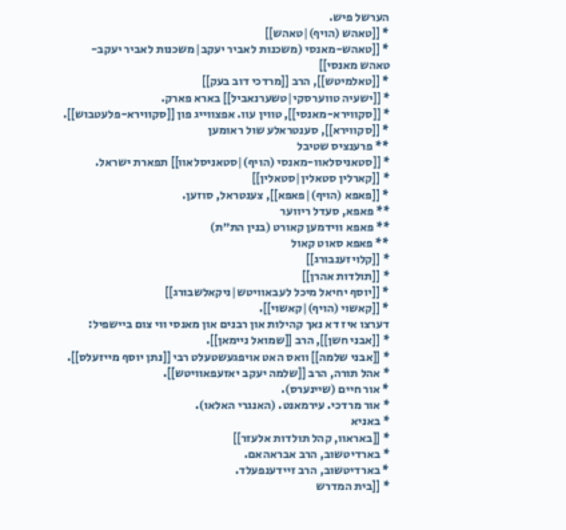הערשל פיש.
* [[טאהש (הויף)|טאהש]]
* [[טאהש-מאנסי (משכנות לאביר יעקב|משכנות לאביר יעקב-טאהש מאנסי]]
* [[טאלמיטש]], הרב [[מרדכי דוב בעק]]
* [[ישעיה טווערסקי|טשערנאביל]] בארא פארק.
* [[סקווירא-מאנסי]], טווין עוו. אפצווייג פון [[סקווירא-פלעטבוש]].
* [[סקווירא]], סענטראלע שול ראומען
** פרענציס שטיבל
* [[סטאניסלאוו-מאנסי (הויף)|סטאניסלאוו]] תפארת ישראל.
* [[קארלין סטאלין|סטאלין]]
* [[פאפא (הויף)|פאפא]], צענטראל, סוזען.
** פאפא, סעדל ריווער
** פאפא ווידמען קאורט (בנין הת״ת)
** פאפא סאוט קאול
* [[קלויזענבורג]]
* [[תולדות אהרן]]
* [[יוסף יחיאל מיכל לעבאוויטש|ניקאלשבורג]]
* [[קאשוי (הויף)|קאשוי]].
דערצו איז דא נאך קהילות און רבנים און מאנסי ווי צום ביישפיל:
* [[אבני חשן]], הרב [[שמואל ניימאן]].
* [[אבני שלמה]] וואס האט אויפגעשטעלט רבי [[נתן יוסף מייזעלס]].
* אהל תורה, הרב [[שלמה יעקב יאזעפאוויטש]].
* אור חיים (שיינערס).
* אור מרדכי. עירמאנט. (האנגרי האלאו).
* באניא
* [[באראוו, קהל תולדות אלעזר]]
* בארדיטשוב, הרב אבראהאם.
* בארדיטשוב, הרב זיידענפעלד.
* [[בית המדרש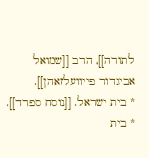לתורה]], הרב [[שמואל אביגדור פייוועלזאהן]].
* בית ישראל. [[נוסח ספרד]].
* בית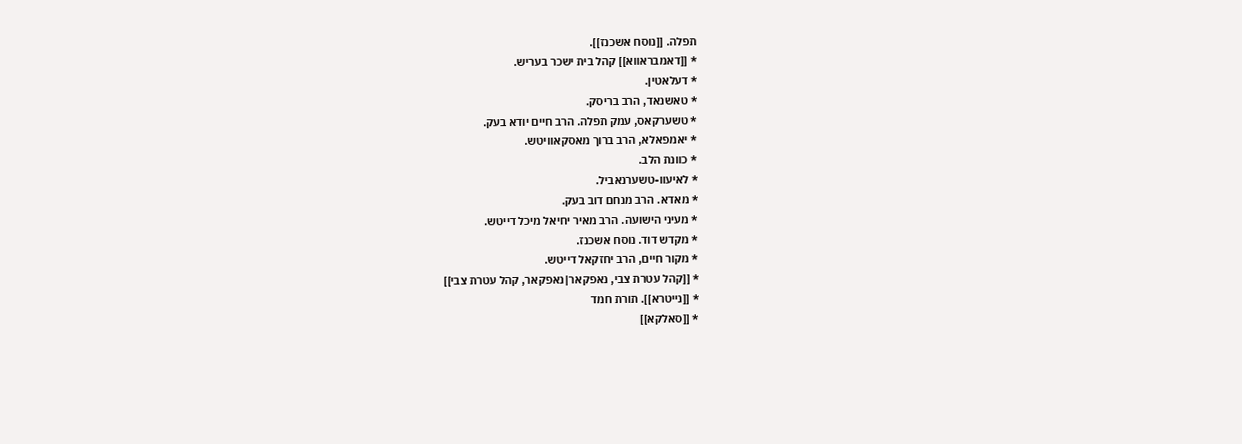תפלה. [[נוסח אשכנז]].
* [[דאמבראווא]] קהל בית ישכר בעריש.
* דעלאטין.
* טאשנאד, הרב בריסק.
* טשערקאס, עמק תפלה. הרב חיים יודא בעק.
* יאמפאלא, הרב ברוך מאסקאוויטש.
* כוונת הלב.
* לאיעוו-טשערנאביל.
* מאדא. הרב מנחם דוב בעק.
* מעיני הישועה. הרב מאיר יחיאל מיכל דייטש.
* מקדש דוד. נוסח אשכנז.
* מקור חיים, הרב יחזקאל דייטש.
* [[קהל עטרת צבי, נאפקאר|נאפקאר, קהל עטרת צבי]]
* [[נייטרא]]. תורת חמד
* [[סאלקא]]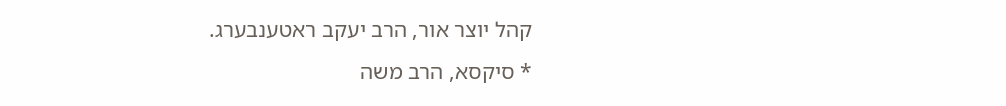קהל יוצר אור, הרב יעקב ראטענבערג.
* סיקסא, הרב משה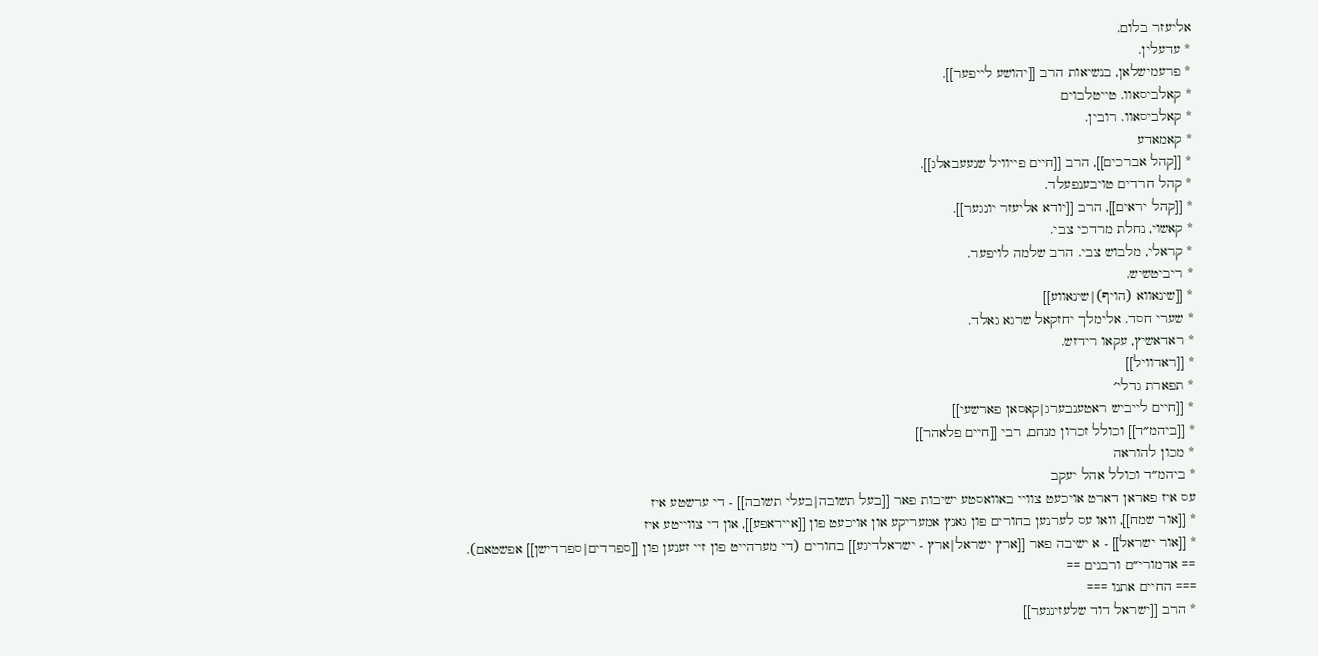אליעזר בלום.
* עדעלין.
* פרעמישלאן, בנשיאות הרב [[יהושע לייפער]].
* קאלביסאוו. טייטלבוים
* קאלביסאוו. רובין.
* קאמאדע
* [[קהל אברכים]], הרב [[חיים פייוויל שנעעבאלג]].
* קהל חרדים טויבענפעלד.
* [[קהל יראים]], הרב [[יודא אליעזר יונגער]].
* קאשוי, נחלת מרדכי צבי.
* קראלי, מלבוש צבי. הרב שלמה לויפער.
* ריביטשיש.
* [[שינאווא (הויף)|שינאווע]]
* שערי חסד. אלימלך יחזקאל שרגא גאלד.
* ראדאשיץ, עקאו רידזש.
* [[ראדוויל]]
* תפארת גדלי׳
* [[חיים לייביש ראטענבערג|קאסאן פארשעי]]
* [[ביהמ״ד]] וכולל זכרון מנחם, רבי [[חיים פלאהר]]
* מכון להוראה
* ביהמ״ד וכולל אהל יעקב
עס איז פאראן דארט אויכעט צוויי באוואסטע ישיבות פאר [[בעל תשובה|בעלי תשובה]] - די ערשטע איז
* [[אור שמח]], וואו עס לערנען בחורים פון גאנץ אמעריקע און אויכעט פון [[אייראפע]], און די צווייטע איז
* [[אור ישראל]] - א ישיבה פאר [[ארץ ישראל|ארץ - ישראלדיגע]] בחורים (די מערהייט פון זיי זענען פון [[ספרדים|ספרדישן]] אפשטאם).
== אדמורי״ם ורבנים ==
=== החיים אתנו ===
* הרב [[ישראל דוד שלעזינגער]]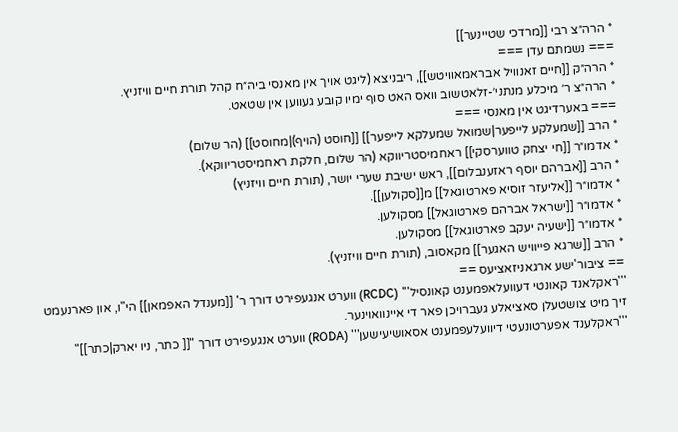* הרה״צ רבי [[מרדכי שטיינער]]
=== נשמתם עדן ===
* הרה״ק [[חיים זאנוויל אבראמאוויטש]], ריבניצא (ליגט אויך אין מאנסי ביה״ח קהל תורת חיים וויזניץ.
* הרה״צ ר׳ מיכלע מנתני׳-זלאטשוב וואס האט סוף ימיו קובע געווען אין שטאט.
=== באערדיגט אין מאנסי ===
* הרב [[שמעלקע לייפער|שמואל שמעלקא לייפער]] [[חוסט (הויף)|מחוסט]] (הר שלום)
* אדמו״ר [[חי יצחק טווערסקי]] ראחמיסטריווקא (הר שלום, חלקת ראחמיסטריווקא).
* הרב [[אברהם יוסף ראזענבלום]], ראש ישיבת שערי יושר, (תורת חיים וויזניץ)
* אדמו״ר [[אליעזר זוסיא פארטוגאל]] מ[[סקולען]].
* אדמו״ר [[ישראל אברהם פארטוגאל]] מסקולען.
* אדמו״ר [[ישעיה יעקב פארטוגאל]] מסקולען.
* הרב [[שרגא פייוויש האגער]] מקאסוב, (תורת חיים וויזניץ).
== ציבור'ישע ארגאניזאציעס ==
'''ראקלאנד קאונטי דעוועלאפמענט קאונסיל''' (RCDC) ווערט אנגעפירט דורך ר' [[מענדל האפמאן]] הי"ו, און פארנעמט זיך מיט צושטעלן סאציאלע געברויכן פאר די איינוואוינער.
'''ראקלענד אפערטונעטי דיוועלעפמענט אסאושיעישען''' (RODA) ווערט אנגעפירט דורך "[[ כתר, ניו יארק|כתר]]"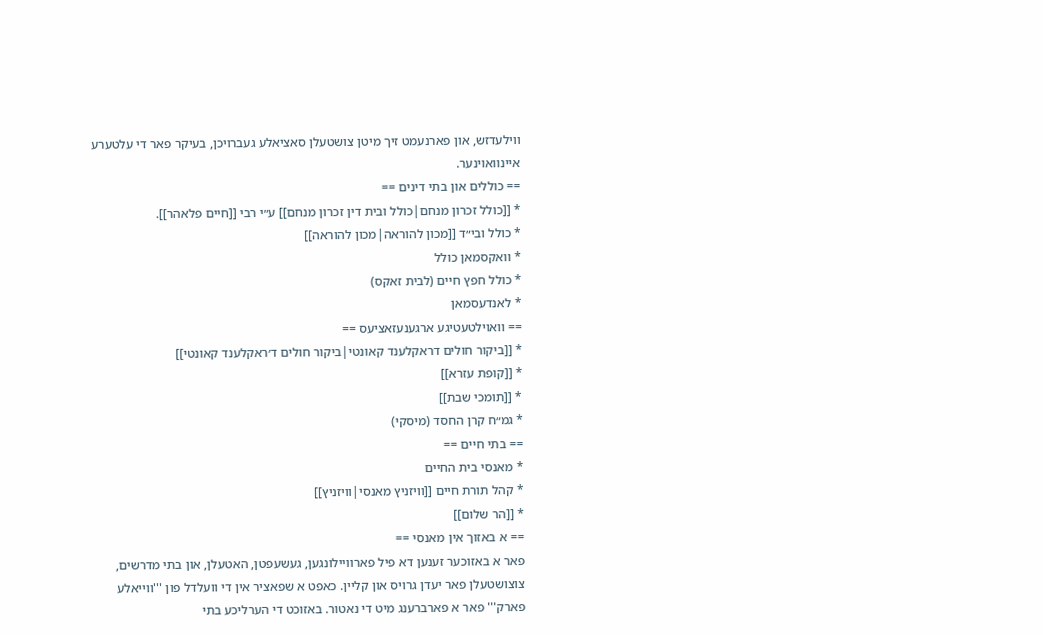ווילעדזש, און פארנעמט זיך מיטן צושטעלן סאציאלע געברויכן, בעיקר פאר די עלטערע איינוואוינער.
== כוללים און בתי דינים ==
* [[כולל זכרון מנחם|כולל ובית דין זכרון מנחם]] ע״י רבי [[חיים פלאהר]].
* כולל ובי״ד [[מכון להוראה|מכון להוראה]]
* וואקסמאן כולל
* כולל חפץ חיים (לבית זאקס)
* לאנדעסמאן
== וואוילטעטיגע ארגענעזאציעס ==
* [[ביקור חולים דראקלענד קאונטי|ביקור חולים ד׳ראקלענד קאונטי]]
* [[קופת עזרא]]
* [[תומכי שבת]]
* גמ״ח קרן החסד (מיסקי)
== בתי חיים ==
* מאנסי בית החיים
* קהל תורת חיים [[וויזניץ מאנסי|וויזניץ]]
* [[הר שלום]]
== א באזוך אין מאנסי ==
פאר א באזוכער זענען דא פיל פארוויילונגען, געשעפטן, האטעלן, און בתי מדרשים, צוצושטעלן פאר יעדן גרויס און קליין. כאפט א שפאציר אין די וועלדל פון '''ווייאלע פארק''' פאר א פארברענג מיט די נאטור. באזוכט די הערליכע בתי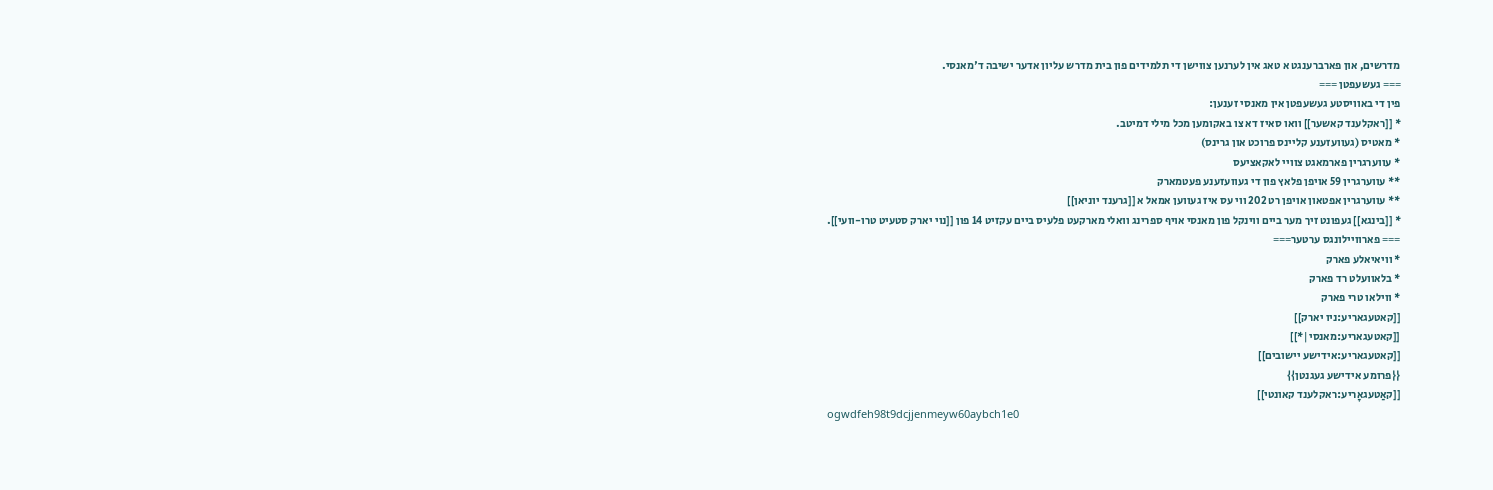מדרשים, און פארברענגט א טאג אין לערנען צווישן די תלמידים פון בית מדרש עליון אדער ישיבה ד'מאנסי.
=== געשעפטן ===
פין די באוויסטע געשעפטן אין מאנסי זענען:
* [[ראקלענד קאשער]] וואו סאיז דא צו באקומען מכל מילי דמיטב.
* מאטיס (געוועזענע קליינס פרוכט און גרינס)
* עווערגרין פארמאגט צוויי לאקאציעס
** עווערגרין 59 אויפן פלאץ פון די געוועזענע פעטמארק
** עווערגרין אפטאון אויפן רט 202 ווי עס איז געווען אמאל א [[גרענד יוניאן]]
* [[בינגא]] געפונט זיך מער ביים ווינקל פון מאנסי אויף ספרינג וואלי מארקעט פלעיס ביים עקזיט 14 פון [[נוי יארק סטעיט טרו-וועי]].
=== פארוויילונגס ערטער===
* וויאיאלע פארק
* בלאוועלט רד פארק
* ווילאו טרי פארק
[[קאטעגאריע:ניו יארק]]
[[קאטעגאריע:מאנסי|*]]
[[קאטעגאריע:אידישע יישובים]]
{{פרומע אידישע געגנטן}}
[[קאַטעגאָריע:ראקלענד קאונטי]]
ogwdfeh98t9dcjjenmeyw60aybch1e0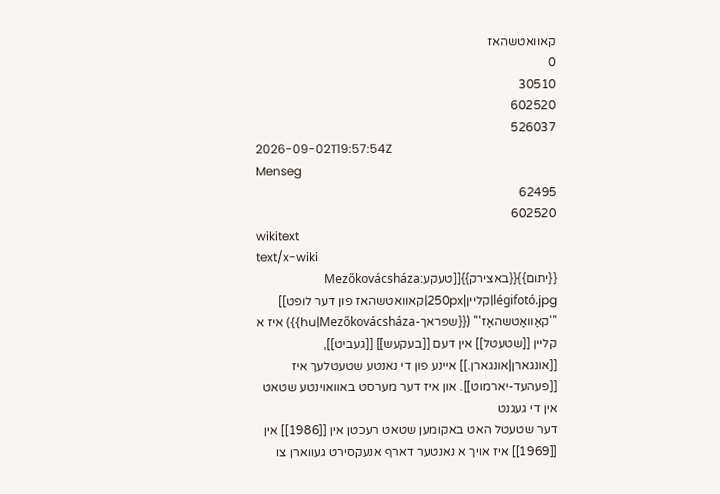קאוואטשהאז
0
30510
602520
526037
2026-09-02T19:57:54Z
Menseg
62495
602520
wikitext
text/x-wiki
{{יתום}}{{באצירק}}[[טעקע:Mezőkovácsháza légifotó.jpg|קליין|250px|קאוואטשהאז פון דער לופט]]
'''קאַוואַטשהאַז''' ({{שפראך-hu|Mezőkovácsháza}}) איז א קליין [[שטעטל]] אין דעם [[בעקעש]] [[געביט]], [[אונגארן|אונגארן.]] איינע פון די נאנטע שטעטלעך איז [[פעהעד-יארמוט]]. און איז דער מערסט באוואוינטע שטאט אין די געגנט
דער שטעטל האט באקומען שטאט רעכטן אין [[1986]] אין [[1969]] איז אויך א נאנטער דארף אנעקסירט געווארן צו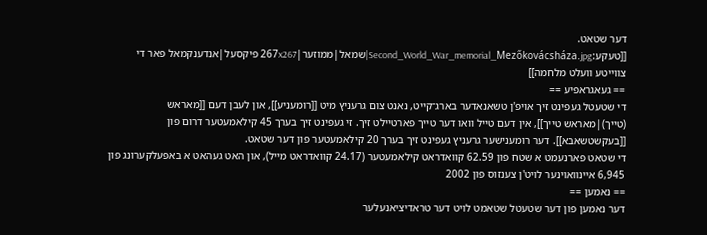דער שטאט.
[[טעקע:Second_World_War_memorial_Mezőkovácsháza.jpg|שמאל|ממוזער|267x267 פיקסעל|אנדענקמאל פאר די צווייטע וועלט מלחמה]]
== געאגראפיע ==
די שטעטל געפינט זיך אויפ'ן טשאנאדער בארג־קייט, נאנט צום גרעניץ מיט [[רומעניע]], און לעבן דעם [[מאראש (טייך)|מאראש טייך]], אין דעם טייל וואו דער טייך פארטיילט זיך. זי געפינט זיך בערך 45 קילאמעטער דרום פון [[בעקשטשאבא]]. דער רומענישער גרעניץ געפינט זיך בערך 20 קילאמעטער פון דער שטאט.
די שטאט פארנעמט א שטח פון 62.59 קוואדראט קילאמעטער (24.17 קוואדראט מייל), און האט געהאט א באפעלקערונג פון 6,945 איינוואוינער לויט'ן צענזוס פון 2002
== נאמען ==
דער נאמען פון דער שטעטל שטאמט לויט דער טראדיציאנעלער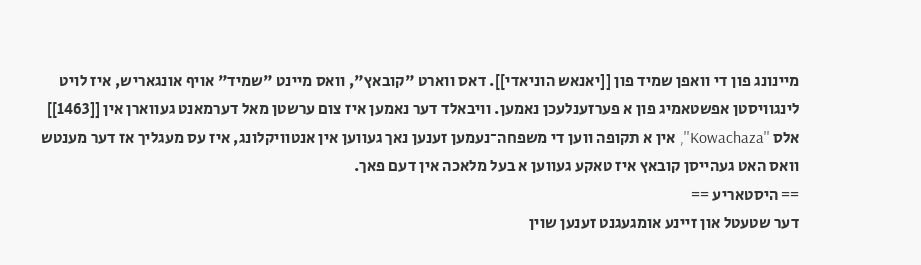מיינונג פון די וואפן שמיד פון [[יאנאש הוניאדי]]. דאס ווארט "קובאץ", וואס מיינט "שמיד" אויף אונגאריש, איז לויט לינגוויסטן אפשטאמיג פון א פערזענלעכן נאמען. וויבאלד דער נאמען איז צום ערשטן מאל דערמאנט געווארן אין [[1463]] אלס ''Kowachaza'', אין א תקופה ווען די משפחה־נעמען זענען נאך געווען אין אנטוויקלונג, איז עס מעגליך אז דער מענטש וואס האט געהייסן קובאץ איז טאקע געווען א בעל מלאכה אין דעם פאך.
== היסטאריע ==
דער שטעטל און זיינע אומגעגנט זענען שוין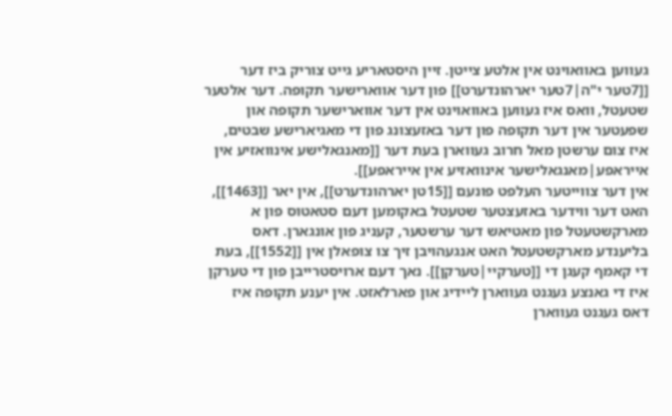געווען באוואוינט אין אלטע צייטן. זיין היסטאריע גייט צוריק ביז דער [[7טער י"ה|7טער יארהונדערט]] פון דער אווארישער תקופה. דער אלטער שטעטל, וואס איז געווען באוואוינט אין דער אווארישער תקופה און שפעטער אין דער תקופה פון דער באזעצונג פון די מאגיארישע שבטים, איז צום ערשטן מאל חרוב געווארן בעת דער [[מאנגאלישע אינוואזיע אין אייראפע|מאנגאלישער אינוואזיע אין אייראפע]].
אין דער צווייטער העלפט פונעם [[15טן יארהונדערט]], אין יאר [[1463]], האט דער ווידער באזעצטער שטעטל באקומען דעם סטאטוס פון א מארקשטעטל פון מאטיאש דער ערשטער, קעניג פון אונגארן. דאס בליענדע מארקשטעטל האט אנגעהויבן זיך צו צופאלן אין [[1552]], בעת די קאמף קעגן די [[טערקיי|טערקן]]. נאך דעם ארויסטרייבן פון די טערקן איז די גאנצע געגנט געווארן ליידיג און פארלאזט. אין יענע תקופה איז דאס געגנט געווארן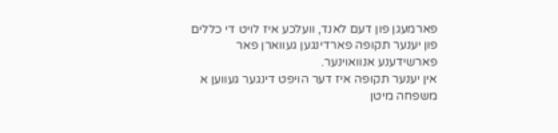פארמעגן פון דעם לאנד, וועלכע איז לויט די כללים פון יענער תקופה פארדינגען געווארן פאר פארשידענע אנוואוינער.
אין יענער תקופה איז דער הויפט דינגער געווען א משפחה מיטן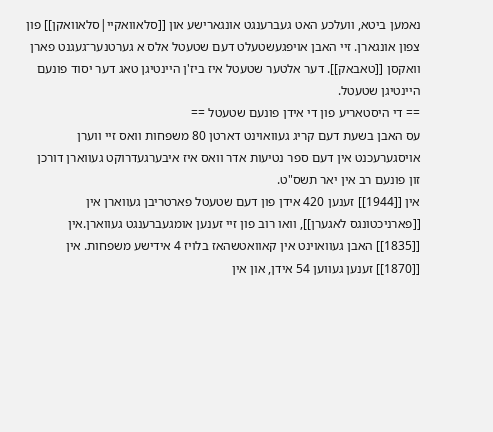נאמען ביטא, וועלכע האט געברענגט אונגארישע און [[סלאוואקיי|סלאוואקן]] פון צפון אונגארן. זיי האבן אויפגעשטעלט דעם שטעטל אלס א גערטנער־געגנט פארן וואקסן [[טאבאק]]. דער אלטער שטעטל איז ביז'ן היינטיגן טאג דער יסוד פונעם היינטיגן שטעטל.
== די היסטאריע פון די אידן פונעם שטעטל ==
עס האבן בשעת דעם קריג געוואוינט דארטן 80 משפחות וואס זיי ווערן אויסגערעכנט אין דעם ספר נטיעות אדר וואס איז איבערגעדרוקט געווארן דורכן זון פונעם רב אין יאר תשס"ט.
אין [[1944]] זענען 420 אידן פון דעם שטעטל פארטריבן געווארן אין [[פארניכטונגס לאגערן]], וואו רוב פון זיי זענען אומגעברענגט געווארן.אין [[1835]] האבן געוואוינט אין קאוואטשהאז בלויז 4 אידישע משפחות. אין [[1870]] זענען געווען 54 אידן, און אין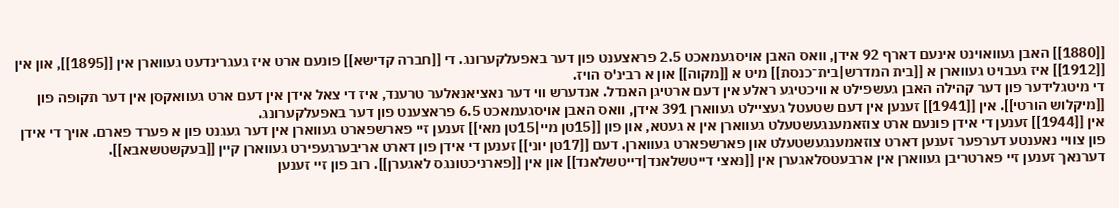[[1880]] האבן געוואוינט אינעם דארף 92 אידן, וואס האבן אויסגעמאכט 2.5 פראצענט פון דער באפעלקערונג. די [[חברה קדישא]] פונעם ארט איז געגרינדעט געווארן אין [[1895]], און אין [[1912]] איז געבויט געווארן א [[בית המדרש|בית־כנסת]] מיט א [[מקוה]] און א רבינ'ס הויז.
די מיטגלידער פון דער קהילה האבן געשפילט א וויכטיגע ראלע אין דעם ארטיגן האנדל. אנדערש ווי דער נאציאנאלער טרענד, איז די צאל אידן אין דעם ארט געוואקסן אין דער תקופה פון [[מיקלוש הורטי]]. אין [[1941]] זענען אין דעם שטעטל געציילט געווארן 391 אידן, וואס האבן אויסגעמאכט 6.5 פראצענט פון דער באפעלקערונג.
אין [[1944]] זענען די אידן פונעם ארט צוזאמענגעשטעלט געווארן אין א געטא, און פון [[15טן מיי|15טן מאי]] זענען זיי פארשפארט געווארן אין דער געגנט פון א פערד פארם. אויך די אידן פון צוויי נאענטע דערפער זענען דארט צוזאמענגעשטעלט און פארשפארט געווארן. דעם [[17טן יוני]] זענען די אידן פון דארט אריבערגעפירט געווארן קיין [[בעקשטשאבא]].
דערנאך זענען זיי פארטריבן געווארן אין ארבעטסלאגערן אין [[נאצי דייטשלאנד|דייטשלאנד]] און אין [[פארניכטונגס לאגערן]]. רוב פון זיי זענען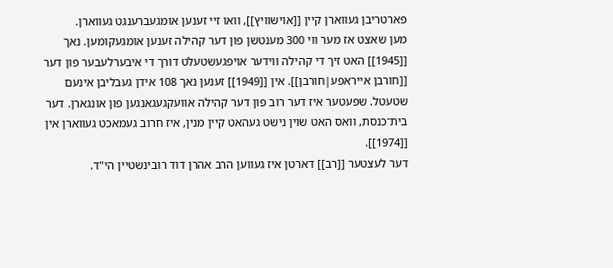פארטריבן געווארן קיין [[אוישוויץ]], וואו זיי זענען אומגעברענגט געווארן.
מען שאצט אז מער ווי 300 מענטשן פון דער קהילה זענען אומגעקומען. נאך [[1945]] האט זיך די קהילה ווידער אויפגעשטעלט דורך די איבערלעבער פון דער [[חורבן אייראפע|חורבן]]. אין [[1949]] זענען נאך 108 אידן געבליבן אינעם שטעטל. שפעטער איז דער רוב פון דער קהילה אוועקגעגאנגען פון אונגארן. דער בית־כנסת, וואס האט שוין נישט געהאט קיין מנין, איז חרוב געמאכט געווארן אין [[1974]].
דער לעצטער [[רב]] דארטן איז געווען הרב אהרן דוד רובינשטיין הי"ד.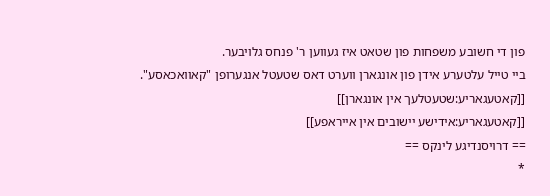פון די חשובע משפחות פון שטאט איז געווען ר' פנחס גלויבער.
ביי טייל עלטערע אידן פון אונגארן ווערט דאס שטעטל אנגערופן "קאוואכאסע".
[[קאטעגאריע:שטעטלעך אין אונגארן]]
[[קאטעגאריע:אידישע יישובים אין אייראפע]]
== דרויסנדיגע לינקס ==
*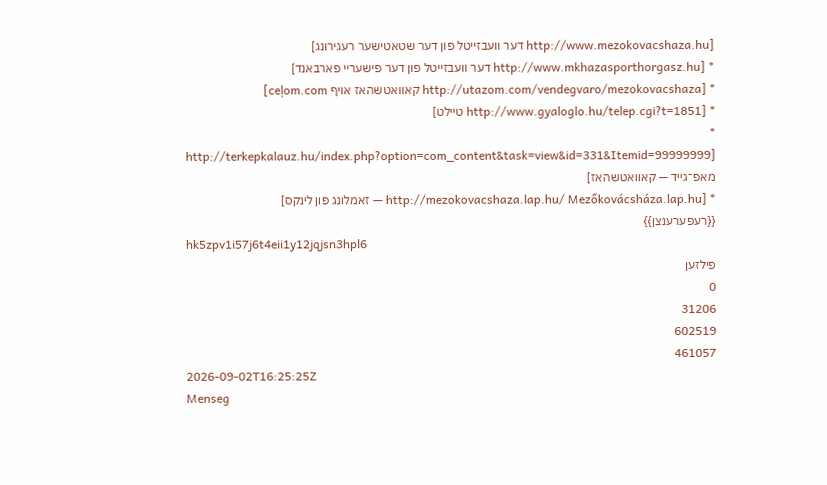[http://www.mezokovacshaza.hu דער וועבזייטל פון דער שטאטישער רעגירונג]
* [http://www.mkhazasporthorgasz.hu דער וועבזייטל פון דער פישעריי פארבאנד]
* [http://utazom.com/vendegvaro/mezokovacshaza קאוואטשהאז אויף ceļom.com]
* [http://www.gyaloglo.hu/telep.cgi?t=1851 טיילט]
* [http://terkepkalauz.hu/index.php?option=com_content&task=view&id=331&Itemid=99999999 מאפ־גייד — קאוואטשהאז]
* [http://mezokovacshaza.lap.hu/ Mezőkovácsháza.lap.hu — זאמלונג פון לינקס]
{{רעפערענצן}}
hk5zpv1i57j6t4eii1y12jqjsn3hpl6
פילזען
0
31206
602519
461057
2026-09-02T16:25:25Z
Menseg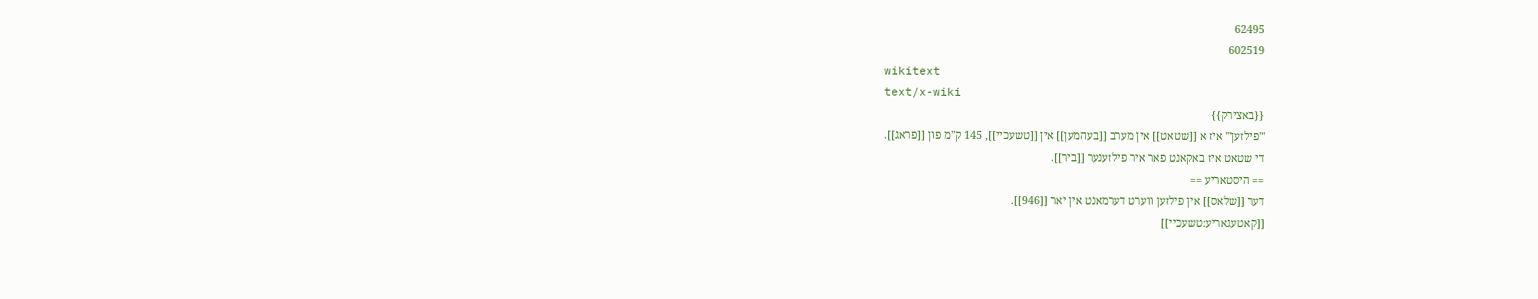62495
602519
wikitext
text/x-wiki
{{באצירק}}
'''פילזען''' איז א [[שטאט]] אין מערב [[בעהמען]] אין [[טשעכיי]], 145 ק"מ פון [[פראג]].
די שטאט איז באקאנט פאר איר פילזענער [[ביר]].
== היסטאריע ==
דער [[שלאס]] אין פילזען ווערט דערמאנט אין יאר [[946]].
[[קאטעגאריע:טשעכיי]]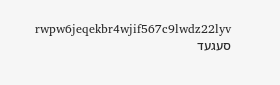rwpw6jeqekbr4wjif567c9lwdz22lyv
סעגעד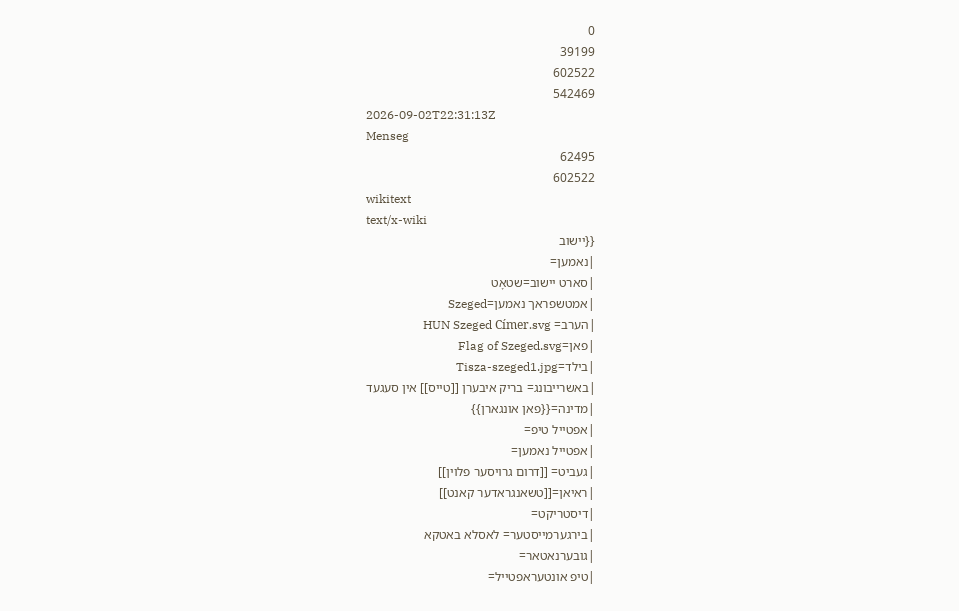0
39199
602522
542469
2026-09-02T22:31:13Z
Menseg
62495
602522
wikitext
text/x-wiki
{{יישוב
|נאמען=
|סארט יישוב=שטאָט
|אמטשפראך נאמען=Szeged
|הערב= HUN Szeged Címer.svg
|פאן=Flag of Szeged.svg
|בילד=Tisza-szeged1.jpg
|באשרייבונג= בריק איבערן [[טייס]] אין סעגעד
|מדינה={{פאן אונגארן}}
|אפטייל טיפ=
|אפטייל נאמען=
|געביט= [[דרום גרויסער פלוין]]
|ראיאן=[[טשאנגראדער קאנט]]
|דיסטריקט=
|בירגערמייסטער= לאסלא באטקא
|גובערנאטאר=
|טיפ אונטעראפטייל=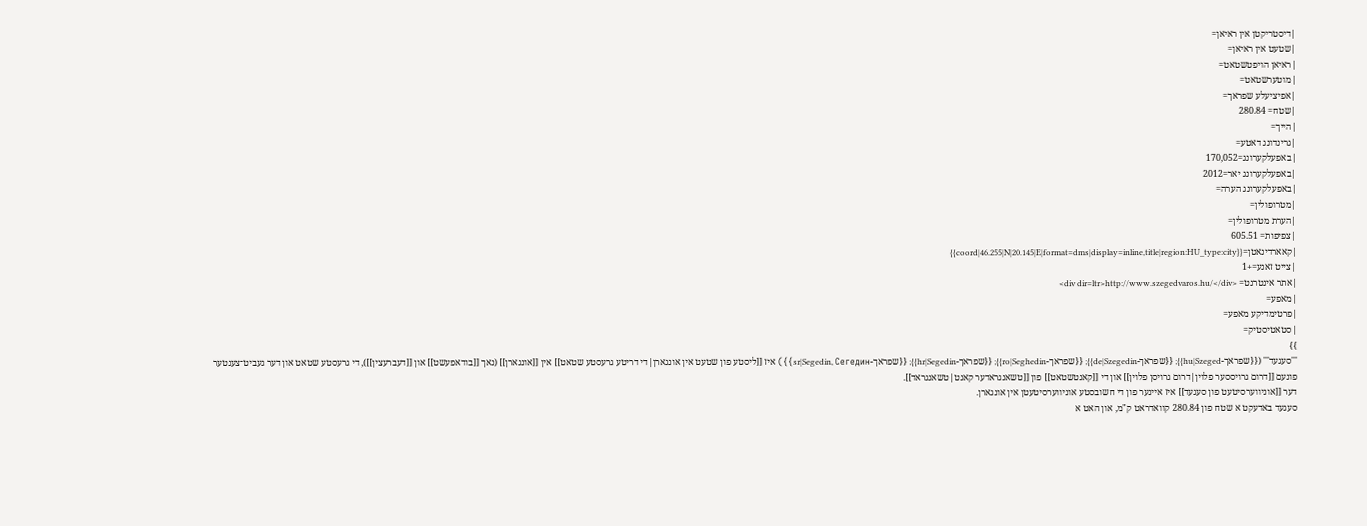|דיסטריקטן אין ראיאן=
|שטעט אין ראיאן=
|ראיאן הויפטשטאט=
|מוטערשטאט=
|אפיציעלע שפראך=
|שטח= 280.84
|הייך=
|גרינדונג דאטע=
|באפעלקערונג=170,052
|באפעלקערונג יאר=2012
|באפעלקערונג הערה=
|מטרופולין=
|הערת מטרופולין=
|צפיפות= 605.51
|קאארדינאטן={{coord|46.255|N|20.145|E|format=dms|display=inline,title|region:HU_type:city}}
|צייט זאנע=+1
|אתר אינטרנט= <div dir=ltr>http://www.szegedvaros.hu/</div>
|מאפע=
|פרטימדיקע מאפע=
|סטאטיסטיק=
}}
'''סעגעד''' ({{שפראך-hu|Szeged}}; {{שפראך-de|Szegedin}}; {{שפראך-ro|Seghedin}}; {{שפראך-hr|Segedin}}; {{שפראך-sr|Segedin, Сегедин}}) איז [[ליסטע פון שטעט אין אונגארן|די דריטע גרעסטע שטאט]] אין [[אונגארן]] (נאך [[בודאפעשט]] און [[דעברעצין]]), די גרעסטע שטאט און דער געביט־צענטער פונעם [[דרום גרויססער פלוין|דרום גרויסן פלוין]] און די [[קאנטשטאט]] פון [[טשאנגראדער קאנט|טשאנגראד]].
דער [[אוניווערסיטעט פון סעגעד]] איז איינער פון די חשובסטע אוניווערסיטעטן אין אונגארן.
סעגעד באדעקט א שטח פון 280.84 קוואדראט ק"מ, און האט א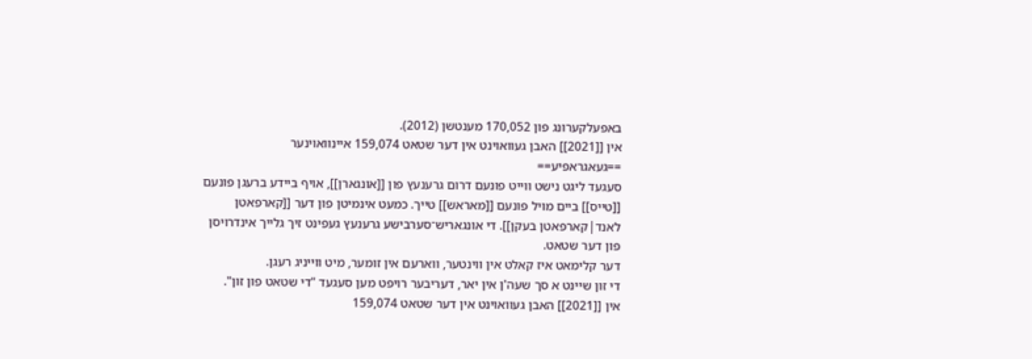באפעלקערונג פון 170,052 מענטשן (2012).
אין [[2021]] האבן געוואוינט אין דער שטאט 159,074 איינוואוינער
==געאגראפיע==
סעגעד ליגט נישט ווייט פונעם דרום גרענעץ פון [[אונגארן]], אויף ביידע ברעגן פונעם [[טייס]] ביים מויל פונעם [[מאראש]] טייך. כמעט אינמיטן פון דער [[קארפאטן לאנד|קארפאטן בעקן]]. די אונגאריש־סערבישע גרענעץ געפינט זיך גלייך אינדרויסן פון דער שטאט.
דער קלימאט איז קאלט אין ווינטער, ווארעם אין זומער, מיט ווייניג רעגן.
די זון שיינט א סך שעה'ן אין יאר, דעריבער רויפט מען סעגעד "די שטאט פון זון".
אין [[2021]] האבן געוואוינט אין דער שטאט 159,074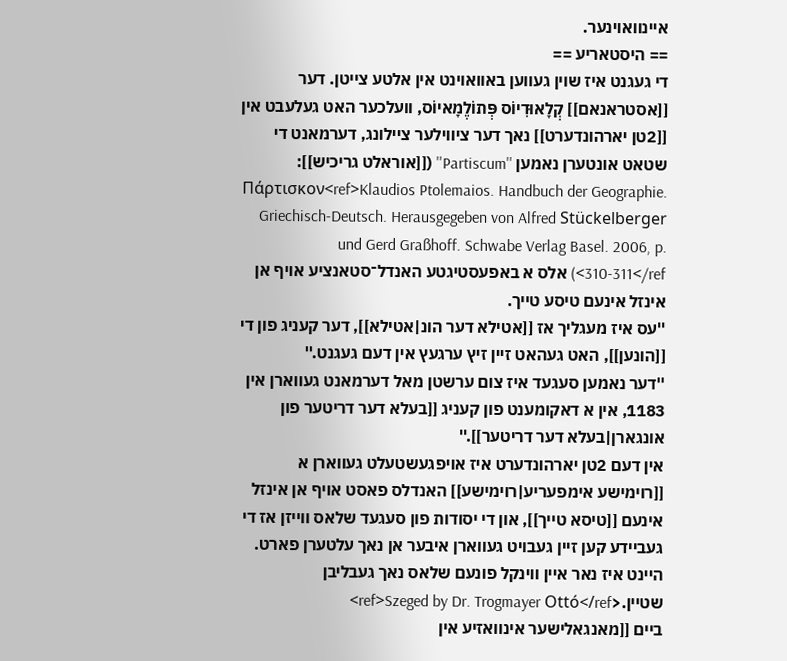איינוואוינער.
== היסטאריע ==
די געגנט איז שוין געווען באוואוינט אין אלטע צייטן. דער [[אסטראנאם]] קְלָאוּדִיוֹס פְּתוֹלֶמָאיוֹס, וועלכער האט געלעבט אין [[2טן יארהונדערט]] נאך דער ציווילער ציילונג, דערמאנט די שטאט אונטערן נאמען ''Partiscum'' ([[אוראלט גריכיש]]: Πάρτισκον<ref>Klaudios Ptolemaios. Handbuch der Geographie. Griechisch-Deutsch. Herausgegeben von Alfred Stückelberger und Gerd Graßhoff. Schwabe Verlag Basel. 2006, p. 310-311</ref>) אלס א באפעסטיגטע האנדל־סטאנציע אויף אן אינזל אינעם טיסע טייך.
''עס איז מעגליך אז [[אטילא דער הונ|אטילא]], דער קעניג פון די [[הונען]], האט געהאט זיין זיץ ערגעץ אין דעם געגנט.''
''דער נאמען סעגעד איז צום ערשטן מאל דערמאנט געווארן אין 1183, אין א דאקומענט פון קעניג [[בעלא דער דריטער פון אונגארן|בעלא דער דריטער]].''
אין דעם 2טן יארהונדערט איז אויפגעשטעלט געווארן א [[רוימישע אימפעריע|רוימישע]] האנדלס פאסט אויף אן אינזל אינעם [[טיסא טייך]], און די יסודות פון סעגעד שלאס ווייזן אז די געביידע קען זיין געבויט געווארן איבער אן נאך עלטערן פארט. היינט איז נאר איין ווינקל פונעם שלאס נאך געבליבן שטיין.<ref>Szeged by Dr. Trogmayer Ottó</ref>
ביים [[מאנגאלישער אינוואזיע אין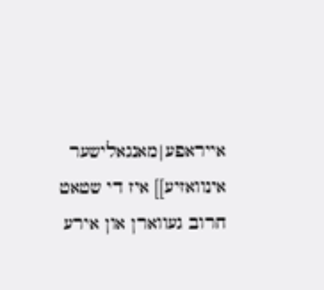אייראפע|מאנגאלישער אינוואזיע]] איז די שטאט חרוב געווארן און אירע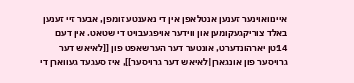איינוואוינער זענען אנטלאפן אין די נאענטע זומפן, אבער זיי זענען באלד צוריקגעקומען און ווידער אויפגעבויט די שטאט. אין דעם 14טן יארהונדערט, אונטער דער הערשאפט פון [[לאיאש דער גרויסער פון אונגארן|לאיאש דער גרויסער]], איז סעגעד געווארן די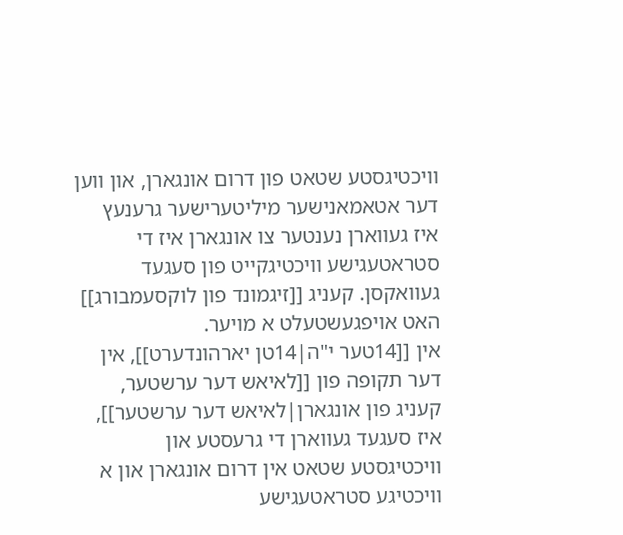וויכטיגסטע שטאט פון דרום אונגארן, און ווען דער אטאמאנישער מיליטערישער גרענעץ איז געווארן נענטער צו אונגארן איז די סטראטעגישע וויכטיגקייט פון סעגעד געוואקסן. קעניג [[זיגמונד פון לוקסעמבורג]] האט אויפגעשטעלט א מויער.
אין [[14טער י"ה|14טן יארהונדערט]], אין דער תקופה פון [[לאיאש דער ערשטער, קעניג פון אונגארן|לאיאש דער ערשטער]], איז סעגעד געווארן די גרעסטע און וויכטיגסטע שטאט אין דרום אונגארן און א וויכטיגע סטראטעגישע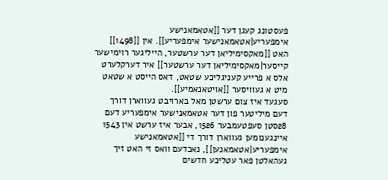פעסטונג קעגן דער [[אטאמאנישע אימפעריע|אטאמאנישער אימפעריע]]. אין [[1498]] האט [[מאקסימיליאן דער ערשטער, הייליגער רוימישער קייסער|מאקסימיליאן דער ערשטער]] איר דערקלערט אלס א פרייע קעניגליכע שטאט, דאס הייסט א שטאט מיט א געוויסער [[אויטאנאמיע]].
סעגעד איז צום ערשטן מאל בארויבט געווארן דורך דעם מיליטער פון דער אטאמאנישער אימפעריע דעם 28סטן סעפטעמבער 1526, אבער איז ערשט אין 1543 איינגענומען געווארן דורך די [[אטאמאנישע אימפעריע|אטאמאנען]], נאכדעם וואס זי האט זיך געהאלטן פאר עטליכע חדשים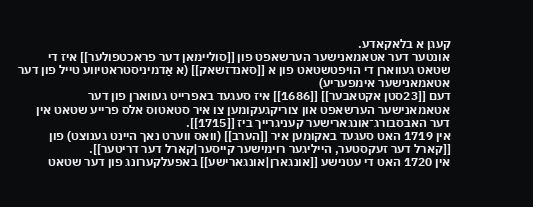קעגן א בלאקאדע.
אונטער דער אטאמאנישער הערשאפט פון [[סוליימאן דער פראכטפולער]] איז די שטאט געווארן די הויפטשטאט פון א [[סאנדזשאק]] (א אַדמיניסטראטיווע טייל פון דער אטאמאנישער אימפעריע)
דעם [[23סטן אקטאבער]] [[1686]] איז סעגעד באפרייט געווארן פון דער אטאמאנישער הערשאפט און צוריקגעקומען צו איר סטאטוס אלס פרייע שטאט אין דער האבסבורג־אונגארישער קעניגרייך ביז [[1715]].
אין 1719 האט סעגעד באקומען איר [[הערב]] (וואס ווערט נאך היינט גענוצט) פון [[קארל דער זעקסטער, הייליגער רוימישער קייסער|קארל דער דריטער]].
אין 1720 האט די עטנישע [[אונגארן|אונגארישע]] באפעלקערונג פון דער שטאט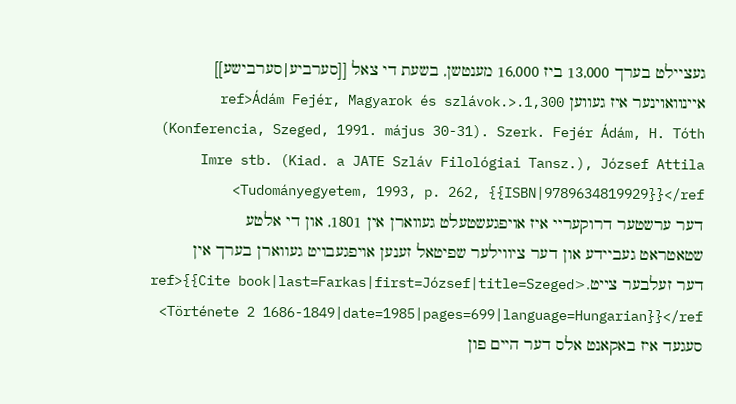געציילט בערך 13,000 ביז 16,000 מענטשן, בשעת די צאל [[סערביע|סערבישע]] איינוואוינער איז געווען 1,300.<ref>Ádám Fejér, Magyarok és szlávok. (Konferencia, Szeged, 1991. május 30-31). Szerk. Fejér Ádám, H. Tóth Imre stb. (Kiad. a JATE Szláv Filológiai Tansz.), József Attila Tudományegyetem, 1993, p. 262, {{ISBN|9789634819929}}</ref>
דער ערשטער דרוקעריי איז אויפגעשטעלט געווארן אין 1801, און די אלטע שטאטראט געביידע און דער ציווילער שפיטאל זענען אויפגעבויט געווארן בערך אין דער זעלבער צייט.<ref>{{Cite book|last=Farkas|first=József|title=Szeged Története 2 1686-1849|date=1985|pages=699|language=Hungarian}}</ref>
סעגעד איז באקאנט אלס דער היים פון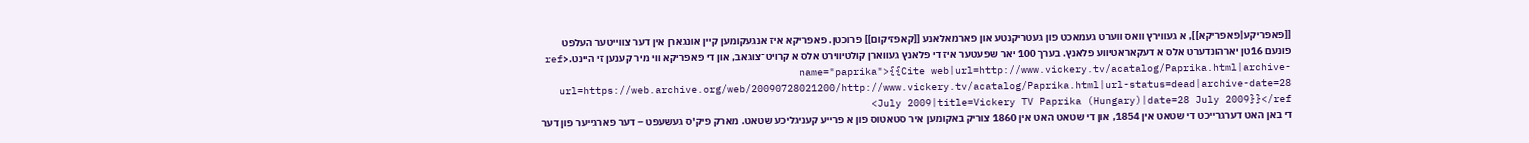[[פאפריקע|פאפריקא]], א געווירץ וואס ווערט געמאכט פון געטריקנטע און פארמאלאנע [[קאפזיקום]] פרוכטן. פאפריקא איז אנגעקומען קיין אונגארן אין דער צווייטער העלפט פונעם 16טן יארהונדערט אלס א דעקאראטיווע פלאנץ. בערך 100 יאר שפעטער איז די פלאנץ געווארן קולטיווירט אלס א קרויט־צוגאב, און די פאפריקא ווי מיר קענען זי היינט.<ref name="paprika">{{Cite web|url=http://www.vickery.tv/acatalog/Paprika.html|archive-url=https://web.archive.org/web/20090728021200/http://www.vickery.tv/acatalog/Paprika.html|url-status=dead|archive-date=28 July 2009|title=Vickery TV Paprika (Hungary)|date=28 July 2009}}</ref>
די באן האט דערגרייכט די שטאט אין 1854, און די שטאט האט אין 1860 צוריק באקומען איר סטאטוס פון א פרייע קעניגליכע שטאט. מארק פיק'ס געשעפט – דער פארגייער פון דער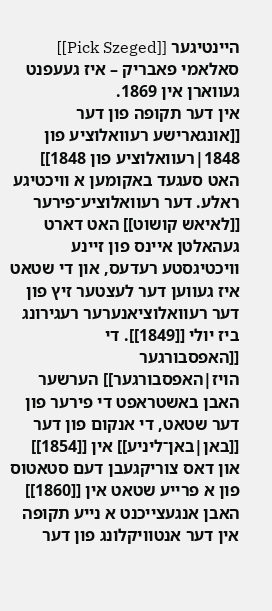היינטיגער [[Pick Szeged]] סאלאמי פאבריק – איז געעפנט געווארן אין 1869.
אין דער תקופה פון דער [[אונגארישע רעוואלוציע פון 1848|רעוואלוציע פון 1848]] האט סעגעד באקומען א וויכטיגע ראלע. דער רעוואלוציע־פירער [[לאיאש קושוט]] האט דארט געהאלטן איינס פון זיינע וויכטיגסטע רעדעס, און די שטאט איז געווען דער לעצטער זיץ פון דער רעוואלוציאנערער רעגירונג ביז יולי [[1849]]. די [[האפסבורגער הויז|האפסבורגער]] הערשער האבן באשטראפט די פירער פון דער שטאט, די אנקום פון דער [[באן|באן־ליניע]] אין [[1854]] און דאס צוריקגעבן דעם סטאטוס פון א פרייע שטאט אין [[1860]] האבן אנגעצייכנט א נייע תקופה אין דער אנטוויקלונג פון דער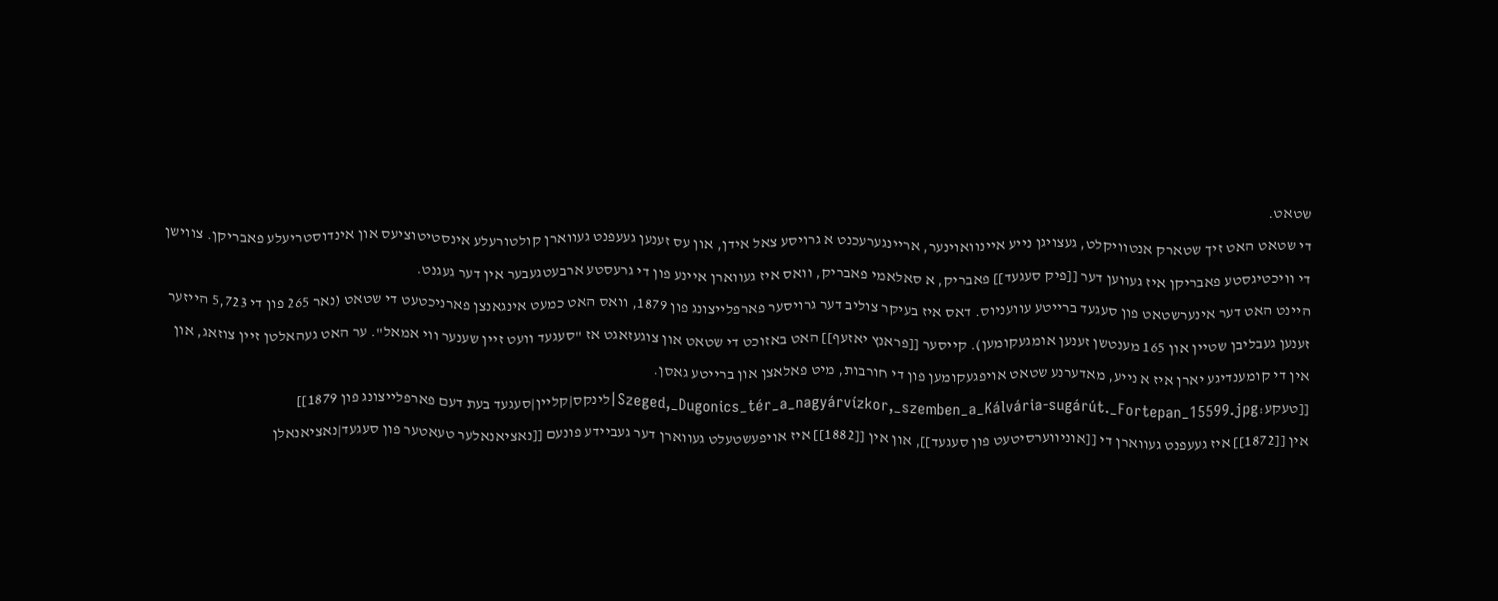שטאט.
די שטאט האט זיך שטארק אנטוויקלט, געצויגן נייע איינוואוינער, אריינגערעכנט א גרויסע צאל אידן, און עס זענען געעפנט געווארן קולטורעלע אינסטיטוציעס און אינדוסטריעלע פאבריקן. צווישן די וויכטיגסטע פאבריקן איז געווען דער [[פיק סעגעד]] פאבריק, א סאלאמי פאבריק, וואס איז געווארן איינע פון די גרעסטע ארבעטגעבער אין דער געגנט.
היינט האט דער אינערשטאט פון סעגעד ברייטע עוועניוס. דאס איז בעיקר צוליב דער גרויסער פארפלייצונג פון 1879, וואס האט כמעט אינגאנצן פארניכטעט די שטאט (נאר 265 פון די 5,723 הייזער זענען געבליבן שטיין און 165 מענטשן זענען אומגעקומען). קייסער [[פראנץ יאזעף]] האט באזוכט די שטאט און צוגעזאגט אז "סעגעד וועט זיין שענער ווי אמאל". ער האט געהאלטן זיין צוזאג, און אין די קומענדיגע יארן איז א נייע, מאדערנע שטאט אויפגעקומען פון די חורבות, מיט פאלאצן און ברייטע גאסן.
[[טעקע:Szeged,_Dugonics_tér_a_nagyárvízkor,_szemben_a_Kálvária-sugárút._Fortepan_15599.jpg|לינקס|קליין|סעגעד בעת דעם פארפלייצונג פון 1879]]
אין [[1872]] איז געעפנט געווארן די [[אוניווערסיטעט פון סעגעד]], און אין [[1882]] איז אויפעשטעלט געווארן דער געביידע פונעם [[נאציאנאלער טעאטער פון סעגעד|נאציאנאלן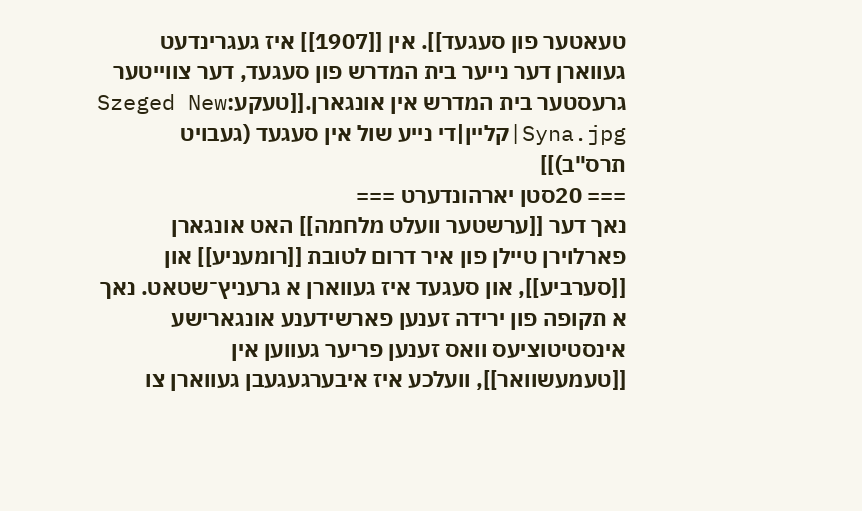טעאטער פון סעגעד]]. אין [[1907]] איז געגרינדעט געווארן דער נייער בית המדרש פון סעגעד, דער צווייטער גרעסטער בית המדרש אין אונגארן.[[טעקע:Szeged New Syna.jpg|קליין|די נייע שול אין סעגעד (געבויט תרס"ב)]]
=== 20סטן יארהונדערט ===
נאך דער [[ערשטער וועלט מלחמה]] האט אונגארן פארלוירן טיילן פון איר דרום לטובת [[רומעניע]] און [[סערביע]], און סעגעד איז געווארן א גרעניץ־שטאט. נאך א תקופה פון ירידה זענען פארשידענע אונגארישע אינסטיטוציעס וואס זענען פריער געווען אין [[טעמעשוואר]], וועלכע איז איבערגעגעבן געווארן צו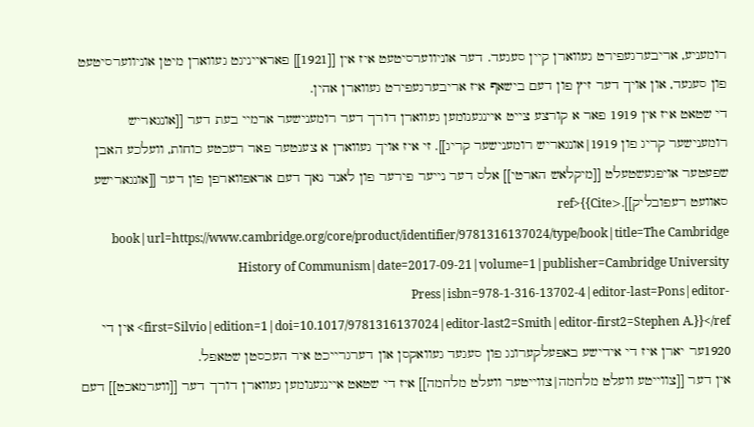רומעניע, אריבערגעפירט געווארן קיין סעגעד. דער אוניווערסיטעט איז אין [[1921]] פאראייניגט געווארן מיטן אוניווערסיטעט פון סעגעד, און אויך דער זיץ פון דעם בישאף איז אריבערגעפירט געווארן אהין.
די שטאט איז אין 1919 פאר א קורצע צייט איינגענומען געווארן דורך דער רומענישער ארמיי בעת דער [[אונגאריש רומענישער קריג פון 1919|אונגאריש רומענישער קריג]]. זי איז אויך געווארן א צענטער פאר רעכטע כוחות, וועלכע האבן שפעטער אויפגעשטעלט [[מיקלאש הארטי]] אלס דער נייער פירער פון לאנד נאך דעם אראפווארפן פון דער [[אונגארישע סאוועט רעפובליק]].<ref>{{Cite book|url=https://www.cambridge.org/core/product/identifier/9781316137024/type/book|title=The Cambridge History of Communism|date=2017-09-21|volume=1|publisher=Cambridge University Press|isbn=978-1-316-13702-4|editor-last=Pons|editor-first=Silvio|edition=1|doi=10.1017/9781316137024|editor-last2=Smith|editor-first2=Stephen A.}}</ref> אין די 1920ער יארן איז די אידישע באפעלקערונג פון סעגעד געוואקסן און דערגרייכט איר העכסטן שטאפל.
אין דער [[צווייטע וועלט מלחמה|צווייטער וועלט מלחמה]] איז די שטאט איינגענומען געווארן דורך דער [[ווערמאכט]] דעם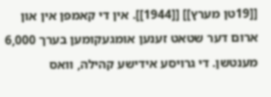[[19טן מערץ]] [[1944]]. אין די קאמפן אין און ארום דער שטאט זענען אומגעקומען בערך 6,000 מענטשן. די גרויסע אידישע קהילה, וואס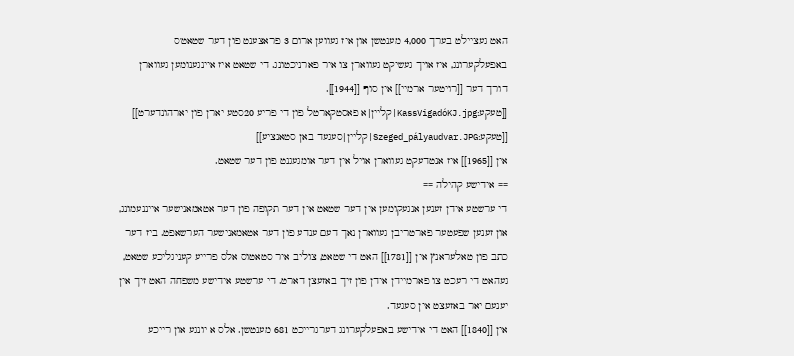האט געציילט בערך 4,000 מענטשן און איז געווען ארום 3 פראצענט פון דער שטאט'ס באפעלקערונג, איז אויך געשיקט געווארן צו איר פארניכטונג. די שטאט איז איינגענומען געווארן דורך דער [[רויטער ארמיי]] אין סוף [[1944]].
[[טעקע:KassVigadóKJ.jpg|קליין|א פאסטקארטל פון די פריע 20סטע יארן פון יארהונדערט]]
[[טעקע:Szeged_pályaudvar.JPG|קליין|סעגעד באן סטאנציע]]
אין [[1965]] איז אנטדעקט געווארן אויל אין דער אומגעגנט פון דער שטאט.
== אידישע קהילה ==
די ערשטע אידן זענען אנגעקומען אין דער שטאט אין דער תקופה פון דער אטאמאנישער אייננעמונג, און זענען שפעטער פארטריבן געווארן נאך דעם ענדע פון דער אטאמאנישער הערשאפט. ביז דער כתב פון טאלעראנץ אין [[1781]] האט די שטאט, צוליב איר סטאטוס אלס פרייע קעניגליכע שטאט, געהאט די רעכט צו פארמיידן אידן פון זיך באזעצן דארט. די ערשטע אידישע משפחה האט זיך אין יענעם יאר באזעצט אין סעגעד.
אין [[1840]] האט די אידישע באפעלקערונג דערגרייכט 681 מענטשן. אלס א יונגע און רייכע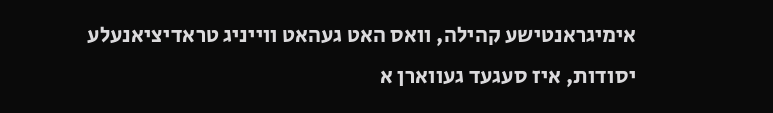אימיגראנטישע קהילה, וואס האט געהאט ווייניג טראדיציאנעלע יסודות, איז סעגעד געווארן א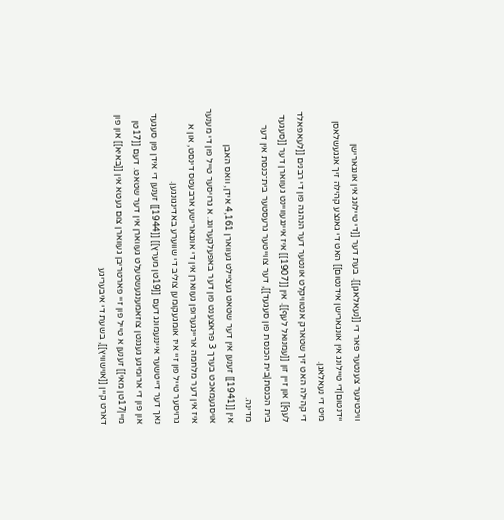וויכטיגער צענטער פאר די [[נעאלאגן]]. בעת דער [[די טיילונג אין אונגארישן יידנטום|די טיילונג אין אונגארישן אידנטום]] האט די גאנצע קהילה זיך אנגעשלאסן מיט די נעאלאגן.
די קהילה האט זיך שטארק אנטוויקלט אונטער דער הנהגה פון די רבנים [[לעאפאלד לעף]] און זיין זון [[עמנואל לעף]]. אין [[1907]] איז איינגעוויינט געווארן דער [[סעגעד בית הכנסת|בית הכנסת פון סעגעד]], דער צווייטער גרעסטער בית־כנסת אין דער מדינה.
אין [[1941]] זענען אין דער שטאט געציילט געווארן 4,161 אידן, וואס האבן אויסגעמאכט בערך 3 פראצענט פון דער באפעלקערונג. א גרויסער טייל פון די מענער איז אין דער מלחמה אריינגערופן געווארן אין די אונגארישע ארבעטס דינסט, און א גרויסער טייל פון זיי איז אומגעקומען צוליב די שווערע באדינגונגען.
נאך דער דייטשער אייננעמונג דעם [[19טן מערץ]] [[1944]] זענען די אידן פון סעגעד און פון די ארומיגע געגנטן צוזאמענגעשטעלט געווארן אין דער שטאט. דעם [[17טן מיי|17טן מאי]] זענען א טייל פון זיי פארטריבן געווארן צום געטא אין [[באיא]] און פון דארט קיין [[אוישוויץ]], בשעת די איבעריגע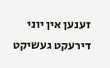זענען אין יוני דירעקט געשיקט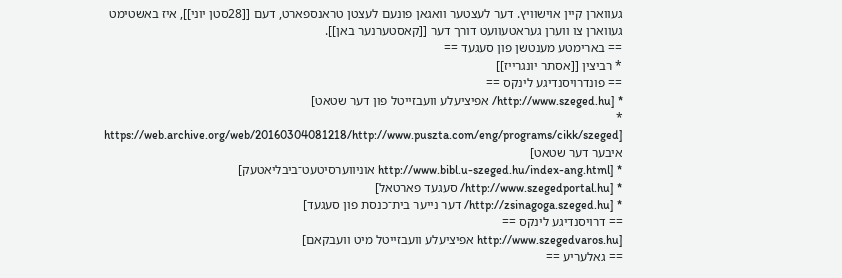געווארן קיין אוישוויץ. דער לעצטער וואגאן פונעם לעצטן טראנספארט, דעם [[28סטן יוני]], איז באשטימט געווארן צו ווערן געראטעוועט דורך דער [[קאסטערנער באן]].
== בארימטע מענטשן פון סעגעד ==
* רביצין [[אסתר יונגרייז]]
== פונדרויסנדיגע לינקס ==
* [http://www.szeged.hu/ אפיציעלע וועבזייטל פון דער שטאט]
* [https://web.archive.org/web/20160304081218/http://www.puszta.com/eng/programs/cikk/szeged איבער דער שטאט]
* [http://www.bibl.u-szeged.hu/index-ang.html אוניווערסיטעט־ביבליאטעק]
* [http://www.szegedportal.hu/ סעגעד פארטאל]
* [http://zsinagoga.szeged.hu/ דער נייער בית־כנסת פון סעגעד]
== דרויסנדיגע לינקס ==
[http://www.szegedvaros.hu אפיציעלע וועבזייטל מיט וועבקאם]
== גאלעריע ==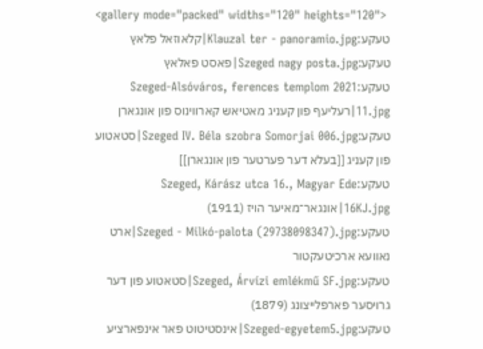<gallery mode="packed" widths="120" heights="120">
טעקע:Klauzal ter - panoramio.jpg|קלאוזאל פלאץ
טעקע:Szeged nagy posta.jpg|פאסט פאלאץ
טעקע:Szeged-Alsóváros, ferences templom 2021 11.jpg|רעליעף פון קעניג מאטיאש קארווינוס פון אונגארן
טעקע:Szeged IV. Béla szobra Somorjai 006.jpg|סטאטוע פון קעניג [[בעלא דער פערטער פון אונגארן]]
טעקע:Szeged, Kárász utca 16., Magyar Ede 16KJ.jpg|אונגאר־מאיער הויז (1911)
טעקע:Szeged - Milkó-palota (29738098347).jpg|ארט נאוועא ארכיטעקטור
טעקע:Szeged, Árvízi emlékmű SF.jpg|סטאטוע פון דער גרויסער פארפלייצונג (1879)
טעקע:Szeged-egyetem5.jpg|אינסטיטוט פאר אינפארציע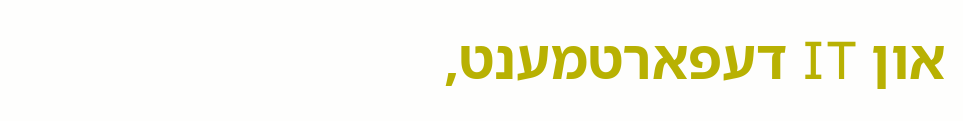און IT דעפארטמענט,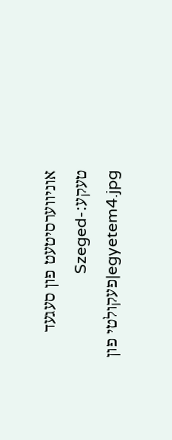אוניווערסיטעט פון סעגעד
טעקע:Szeged-egyetem4.jpg|פעקולטי פון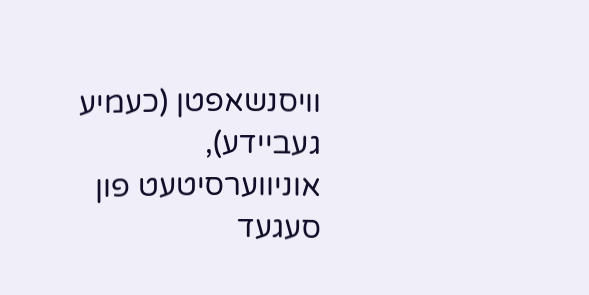וויסנשאפטן (כעמיע געביידע), אוניווערסיטעט פון סעגעד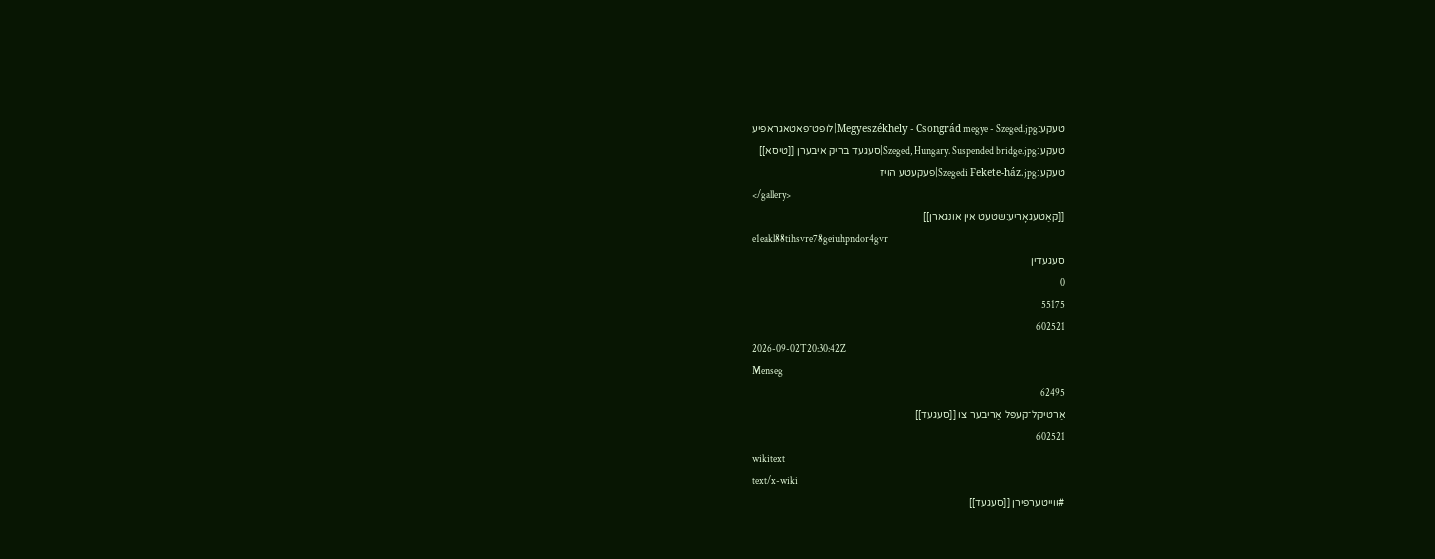טעקע:Megyeszékhely - Csongrád megye - Szeged.jpg|לופט־פאטאגראפיע
טעקע:Szeged, Hungary. Suspended bridge.jpg|סעגעד בריק איבערן [[טיסא]]
טעקע:Szegedi Fekete-ház.jpg|פעקעטע הויז
</gallery>
[[קאַטעגאָריע:שטעט אין אונגארן]]
e1eakl88tihsvre78geiuhpndor4gvr
סעגעדין
0
55175
602521
2026-09-02T20:30:42Z
Menseg
62495
אַרטיקל־קעפּל אַריבער צו [[סעגעד]]
602521
wikitext
text/x-wiki
#ווייטערפירן [[סעגעד]]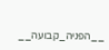__הפניה_קבועה__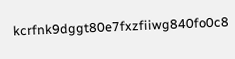kcrfnk9dggt80e7fxzfiiwg840fo0c8